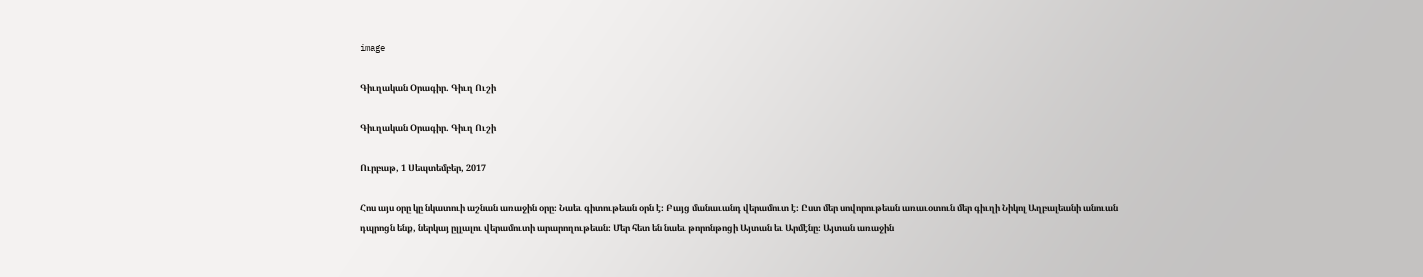image

Գիւղական Օրագիր. Գիւղ Ուշի

Գիւղական Օրագիր. Գիւղ Ուշի

Ուրբաթ, 1 Սեպտեմբեր, 2017

Հոս այս օրը կը նկատուի աշնան առաջին օրը։ Նաեւ գիտութեան օրն է։ Բայց մանաւանդ վերամուտ է։ Ըստ մեր սովորութեան առաւօտուն մեր գիւղի Նիկոլ Աղբալեանի անուան դպրոցն ենք, ներկայ ըլլալու վերամուտի արարողութեան։ Մեր հետ են նաեւ թորոնթոցի Այտան եւ Արմէնը։ Այտան առաջին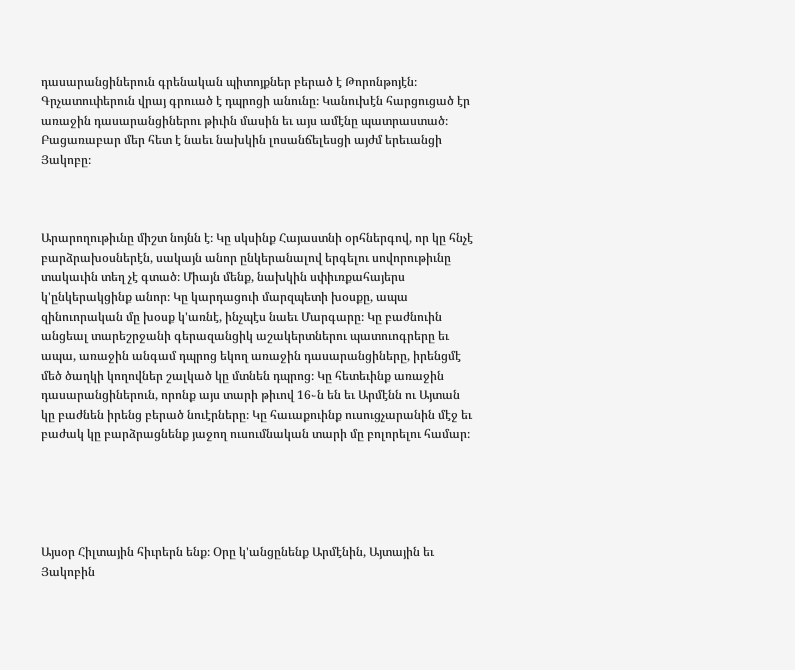դասարանցիներուն գրենական պիտոյքներ բերած է Թորոնթոյէն։ Գրչատուփերուն վրայ գրուած է դպրոցի անունը։ Կանուխէն հարցուցած էր առաջին դասարանցիներու թիւին մասին եւ այս ամէնը պատրաստած։ Բացառաբար մեր հետ է նաեւ նախկին լոսանճելեսցի այժմ երեւանցի Յակոբը։



Արարողութիւնը միշտ նոյնն է։ Կը սկսինք Հայաստնի օրհներգով, որ կը հնչէ բարձրախօսներէն, սակայն անոր ընկերանալով երգելու սովորութիւնը տակաւին տեղ չէ գտած։ Միայն մենք, նախկին սփիւռքահայերս կ'ընկերակցինք անոր։ Կը կարդացուի մարզպետի խօսքը, ապա զինուորական մը խօսք կ'առնէ, ինչպէս նաեւ Մարգարը։ Կը բաժնուին անցեալ տարեշրջանի գերազանցիկ աշակերտներու պատուոգրերը եւ ապա, առաջին անգամ դպրոց եկող առաջին դասարանցիները, իրենցմէ մեծ ծաղկի կողովներ շալկած կը մտնեն դպրոց։ Կը հետեւինք առաջին դասարանցիներուն, որոնք այս տարի թիւով 16֊ն են եւ Արմէնն ու Այտան կը բաժնեն իրենց բերած նուէրները։ Կը հաւաքուինք ուսուցչարանին մէջ եւ բաժակ կը բարձրացնենք յաջող ուսումնական տարի մը բոլորելու համար։





Այսօր Հիլտային հիւրերն ենք։ Օրը կ'անցընենք Արմէնին, Այտային եւ Յակոբին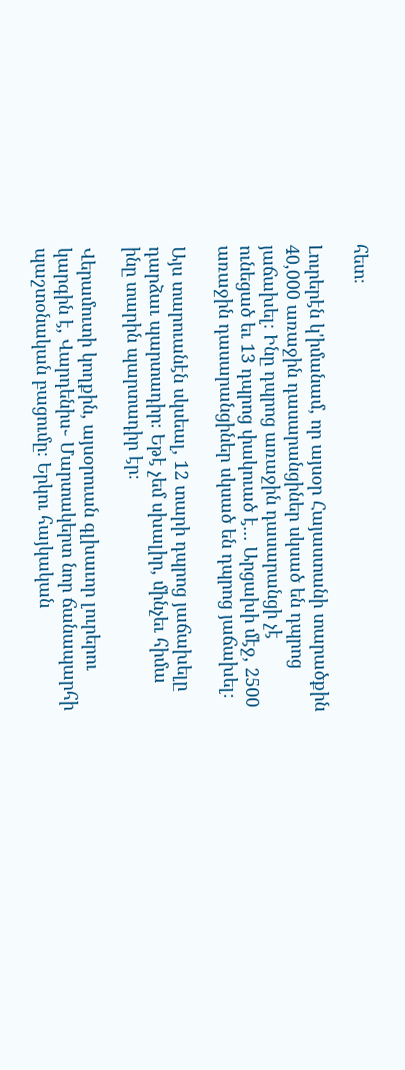հետ։

Լուրերէն կ'իմանամ, որ այսօր Հայաստանի տարածքին 40,000 առաջին դասարանցիներ սկսած են դպրոց յաճախել։ Ինը դպրոց առաջին դասարանցի չէ ունեցած եւ 13 դպրոց փակուած է... Արցախի մէջ, 2500 առաջին դասարանցիներ սկսած են դպրոց յաճախել։

Այս տարուանէն սկսեալ, 12 տարի դպրոց յաճախելը դարձաւ պարտադիր։ Եթէ չեմ սխալիր, մինչեւ հիմա ինը տարին պարտադիր էր։

Վերամուտի կողքին, այսօրուան գլխաւոր լուրերու կարգին է, Վարդենիս֊ Մարտակերտ նոր ճանապարհի պաշտօնական բացումը։ Երկու հայկական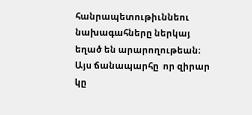հանրապետութիւննեու նախագահները ներկայ եղած են արարողութեան։ Այս ճանապարհը  որ զիրար կը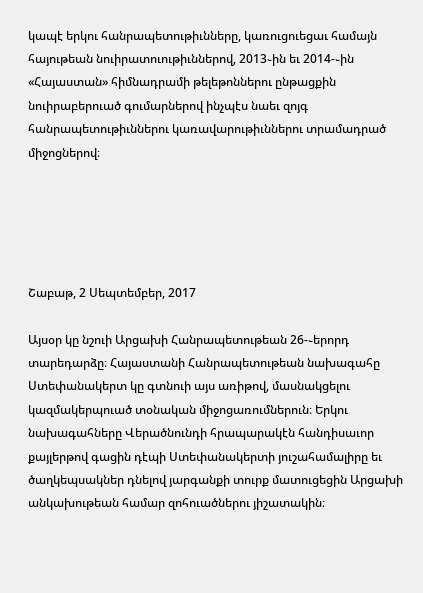կապէ երկու հանրապետութիւնները, կառուցուեցաւ համայն հայութեան նուիրատուութիւններով, 2013֊ին եւ 2014-֊ին «Հայաստան» հիմնադրամի թելեթոններու ընթացքին նուիրաբերուած գումարներով ինչպէս նաեւ զոյգ հանրապետութիւններու կառավարութիւններու տրամադրած միջոցներով։





Շաբաթ, 2 Սեպտեմբեր, 2017

Այսօր կը նշուի Արցախի Հանրապետութեան 26-֊երորդ տարեդարձը։ Հայաստանի Հանրապետութեան նախագահը Ստեփանակերտ կը գտնուի այս առիթով, մասնակցելու կազմակերպուած տօնական միջոցառումներուն։ Երկու նախագահները Վերածնունդի հրապարակէն հանդիսաւոր քայլերթով գացին դէպի Ստեփանակերտի յուշահամալիրը եւ ծաղկեպսակներ դնելով յարգանքի տուրք մատուցեցին Արցախի անկախութեան համար զոհուածներու յիշատակին։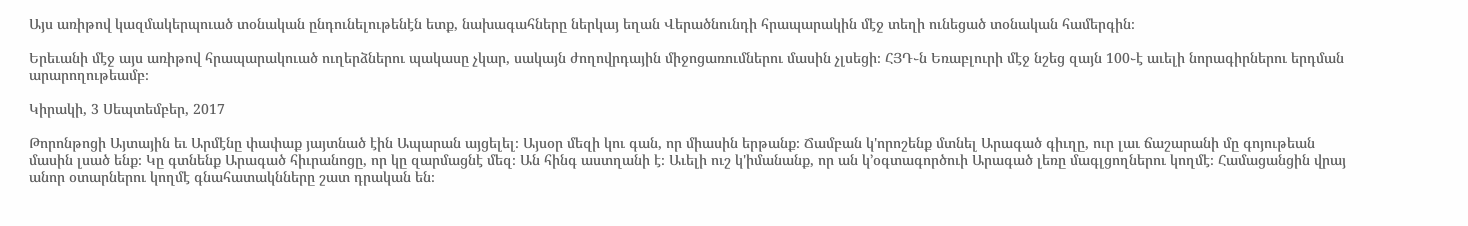Այս առիթով կազմակերպուած տօնական ընդունելութենէն ետք, նախագահները ներկայ եղան Վերածնունդի հրապարակին մէջ տեղի ունեցած տօնական համերգին։

Երեւանի մէջ այս առիթով հրապարակուած ուղերձներու պակասը չկար, սակայն ժողովրդային միջոցառումներու մասին չլսեցի։ ՀՅԴ֊ն Եռաբլուրի մէջ նշեց զայն 100֊է աւելի նորագիրներու երդման արարողութեամբ։

Կիրակի, 3 Սեպտեմբեր, 2017

Թորոնթոցի Այտային եւ Արմէնը փափաք յայտնած էին Ապարան այցելել։ Այսօր մեզի կու գան, որ միասին երթանք։ Ճամբան կ'որոշենք մտնել Արագած գիւղը, ուր լաւ ճաշարանի մը գոյութեան մասին լսած ենք։ Կը գտնենք Արագած հիւրանոցը, որ կը զարմացնէ մեզ։ Ան հինգ աստղանի է։ Աւելի ուշ կ'իմանանք, որ ան կ’օգտագործուի Արագած լեռը մագլցողներու կողմէ։ Համացանցին վրայ անոր օտարներու կողմէ գնահատակնները շատ դրական են։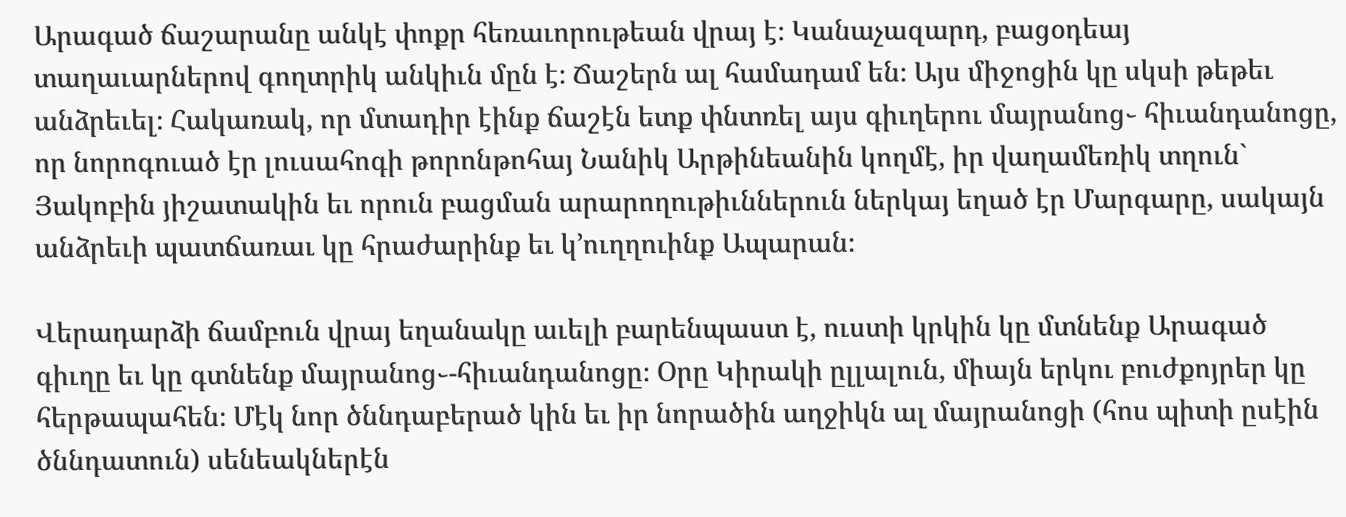Արագած ճաշարանը անկէ փոքր հեռաւորութեան վրայ է։ Կանաչազարդ, բացօդեայ տաղաւարներով գողտրիկ անկիւն մըն է։ Ճաշերն ալ համադամ են։ Այս միջոցին կը սկսի թեթեւ անձրեւել։ Հակառակ, որ մտադիր էինք ճաշէն ետք փնտռել այս գիւղերու մայրանոց֊ հիւանդանոցը, որ նորոգուած էր լուսահոգի թորոնթոհայ Նանիկ Արթինեանին կողմէ, իր վաղամեռիկ տղուն` Յակոբին յիշատակին եւ որուն բացման արարողութիւններուն ներկայ եղած էր Մարգարը, սակայն անձրեւի պատճառաւ կը հրաժարինք եւ կ’ուղղուինք Ապարան։

Վերադարձի ճամբուն վրայ եղանակը աւելի բարենպաստ է, ուստի կրկին կը մտնենք Արագած գիւղը եւ կը գտնենք մայրանոց֊-հիւանդանոցը։ Օրը Կիրակի ըլլալուն, միայն երկու բուժքոյրեր կը հերթապահեն։ Մէկ նոր ծննդաբերած կին եւ իր նորածին աղջիկն ալ մայրանոցի (հոս պիտի ըսէին ծննդատուն) սենեակներէն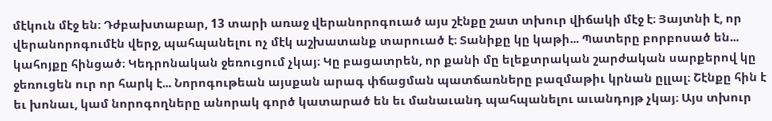մէկուն մէջ են։ Դժբախտաբար, 13 տարի առաջ վերանորոգուած այս շէնքը շատ տխուր վիճակի մէջ է։ Յայտնի է, որ վերանորոգումէն վերջ, պահպանելու ոչ մէկ աշխատանք տարուած է։ Տանիքը կը կաթի... Պատերը բորբոսած են... կահոյքը հինցած։ Կեդրոնական ջեռուցում չկայ։ Կը բացատրեն, որ քանի մը ելեքտրական շարժական սարքերով կը ջեռուցեն ուր որ հարկ է... Նորոգութեան այսքան արագ փճացման պատճառները բազմաթիւ կրնան ըլլալ։ Շէնքը հին է եւ խոնաւ, կամ նորոգողները անորակ գործ կատարած են եւ մանաւանդ պահպանելու աւանդոյթ չկայ։ Այս տխուր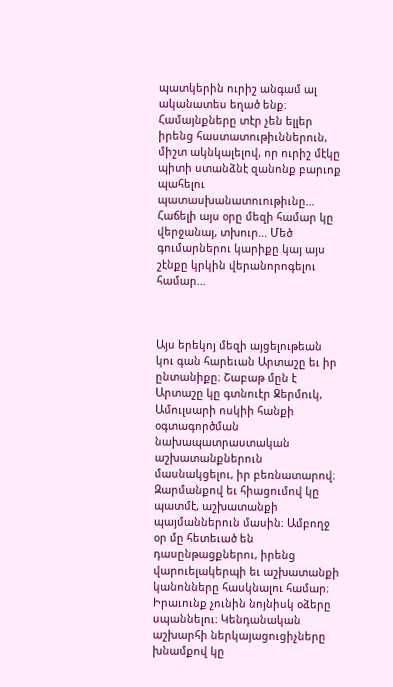պատկերին ուրիշ անգամ ալ ականատես եղած ենք։ Համայնքները տէր չեն ելլեր իրենց հաստատութիւններուն, միշտ ակնկալելով, որ ուրիշ մէկը պիտի ստանձնէ զանոնք բարւոք պահելու պատասխանատուութիւնը... Հաճելի այս օրը մեզի համար կը վերջանայ, տխուր... Մեծ գումարներու կարիքը կայ այս շէնքը կրկին վերանորոգելու համար...



Այս երեկոյ մեզի այցելութեան կու գան հարեւան Արտաշը եւ իր ընտանիքը։ Շաբաթ մըն է Արտաշը կը գտնուէր Ջերմուկ, Ամուլսարի ոսկիի հանքի օգտագործման նախապատրաստական աշխատանքներուն մասնակցելու, իր բեռնատարով։ Զարմանքով եւ հիացումով կը պատմէ, աշխատանքի պայմաններուն մասին։ Ամբողջ օր մը հետեւած են դասընթացքներու, իրենց վարուելակերպի եւ աշխատանքի կանոնները հասկնալու համար։ Իրաւունք չունին նոյնիսկ օձերը սպաննելու։ Կենդանական աշխարհի ներկայացուցիչները խնամքով կը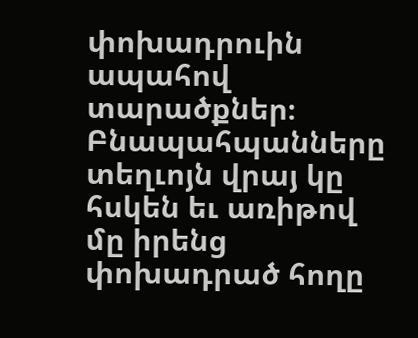փոխադրուին ապահով տարածքներ։ Բնապահպանները տեղւոյն վրայ կը հսկեն եւ առիթով մը իրենց փոխադրած հողը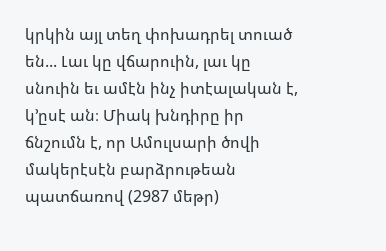կրկին այլ տեղ փոխադրել տուած են... Լաւ կը վճարուին, լաւ կը սնուին եւ ամէն ինչ իտէալական է, կ’ըսէ ան։ Միակ խնդիրը իր ճնշումն է, որ Ամուլսարի ծովի մակերէսէն բարձրութեան պատճառով (2987 մեթր)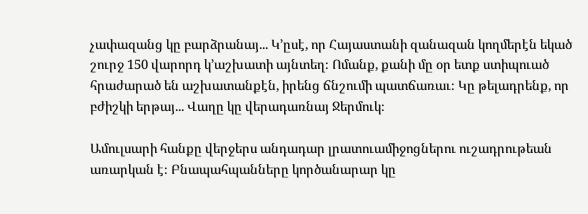չափազանց կը բարձրանայ... Կ’ըսէ, որ Հայաստանի զանազան կողմերէն եկած շուրջ 150 վարորդ կ’աշխատի այնտեղ։ Ոմանք, քանի մը օր ետք ստիպուած հրաժարած են աշխատանքէն, իրենց ճնշումի պատճառաւ։ Կը թելադրենք, որ բժիշկի երթայ... Վաղը կը վերադառնայ Ջերմուկ։

Ամուլսարի հանքը վերջերս անդադար լրատուամիջոցներու ուշադրութեան առարկան է։ Բնապահպանները կործանարար կը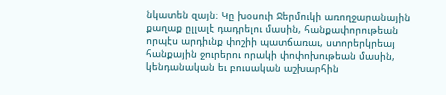նկատեն զայն։ Կը խօսուի Ջերմուկի առողջարանային քաղաք ըլլալէ դադրելու մասին, հանքափորութեան որպէս արդիւնք փոշիի պատճառաւ, ստորերկրեայ հանքային ջուրերու որակի փոփոխութեան մասին, կենդանական եւ բուսական աշխարհին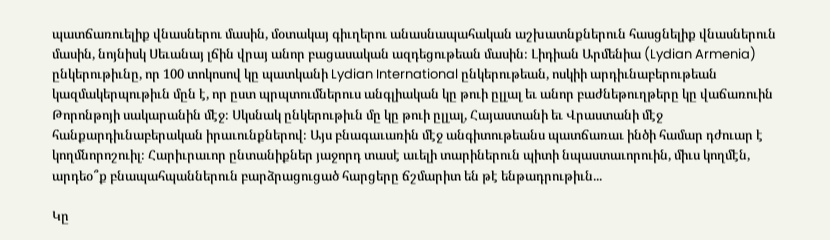պատճառուելիք վնասներու մասին, մօտակայ գիւղերու անասնապահական աշխատնքներուն հասցնելիք վնասներուն մասին, նոյնիսկ Սեւանայ լճին վրայ անոր բացասական ազդեցութեան մասին։ Լիդիան Արմենիա (Lydian Armenia) ընկերութիւնը, որ 100 տոկոսով կը պատկանի Lydian International ընկերութեան, ոսկիի արդիւնաբերութեան կազմակերպութիւն մըն է, որ ըստ պրպտումներուս անգլիական կը թուի ըլլալ եւ անոր բաժնեթուղթերը կը վաճառուին Թորոնթոյի սակարանին մէջ։ Սկսնակ ընկերութիւն մը կը թուի ըլլալ, Հայաստանի եւ Վրաստանի մէջ հանքարդիւնաբերական իրաւունքներով։ Այս բնագաւառին մէջ անգիտութեանս պատճառաւ ինծի համար դժուար է կողմնորոշուիլ։ Հարիւրաւոր ընտանիքներ յաջորդ տասէ աւելի տարիներուն պիտի նպաստաւորուին, միւս կողմէն, արդեօ՞ք բնապահպաններուն բարձրացուցած հարցերը ճշմարիտ են թէ ենթադրութիւն...

Կը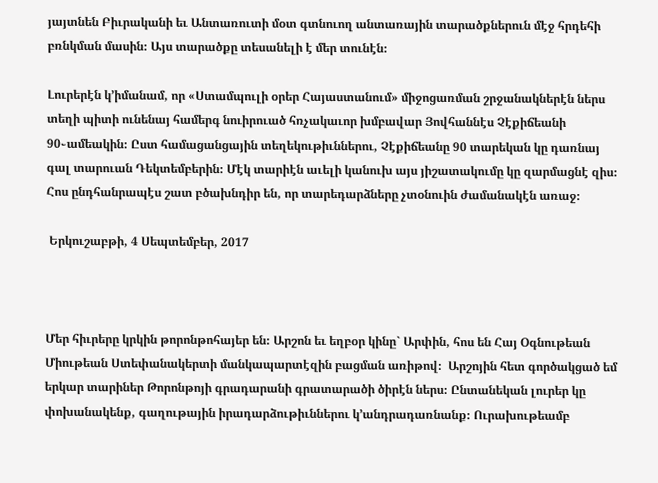յայտնեն Բիւրականի եւ Անտառուտի մօտ գտնուող անտառային տարածքներուն մէջ հրդեհի բռնկման մասին։ Այս տարածքը տեսանելի է մեր տունէն։

Լուրերէն կ’իմանամ, որ «Ստամպուլի օրեր Հայաստանում» միջոցառման շրջանակներէն ներս տեղի պիտի ունենայ համերգ նուիրուած հռչակաւոր խմբավար Յովհաննէս Չէքիճեանի 90֊ամեակին։ Ըստ համացանցային տեղեկութիւններու, Չէքիճեանը 90 տարեկան կը դառնայ գալ տարուան Դեկտեմբերին։ Մէկ տարիէն աւելի կանուխ այս յիշատակումը կը զարմացնէ զիս։ Հոս ընդհանրապէս շատ բծախնդիր են, որ տարեդարձները չտօնուին ժամանակէն առաջ։

 Երկուշաբթի, 4 Սեպտեմբեր, 2017



Մեր հիւրերը կրկին թորոնթոհայեր են։ Արշոն եւ եղբօր կինը` Արփին, հոս են Հայ Օգնութեան Միութեան Ստեփանակերտի մանկապարտէզին բացման առիթով։  Արշոյին հետ գործակցած եմ երկար տարիներ Թորոնթոյի գրադարանի գրատարածի ծիրէն ներս։ Ընտանեկան լուրեր կը փոխանակենք, գաղութային իրադարձութիւններու կ’անդրադառնանք։ Ուրախութեամբ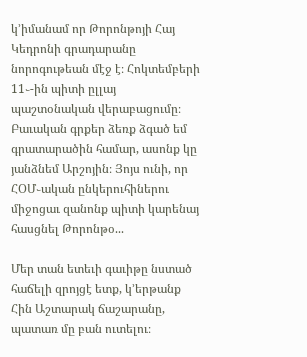կ’իմանամ որ Թորոնթոյի Հայ Կեդրոնի գրադարանը նորոգութեան մէջ է։ Հոկտեմբերի 11֊-ին պիտի ըլլայ պաշտօնական վերաբացումը։  Բաւական գրքեր ձեռք ձգած եմ գրատարածին համար, ասոնք կը յանձնեմ Արշոյին։ Յոյս ունի, որ ՀՕՄ֊ական ընկերուհիներու միջոցաւ զանոնք պիտի կարենայ հասցնել Թորոնթօ...

Մեր տան ետեւի գաւիթը նստած հաճելի զրոյցէ ետք, կ’երթանք Հին Աշտարակ ճաշարանը, պատառ մը բան ուտելու։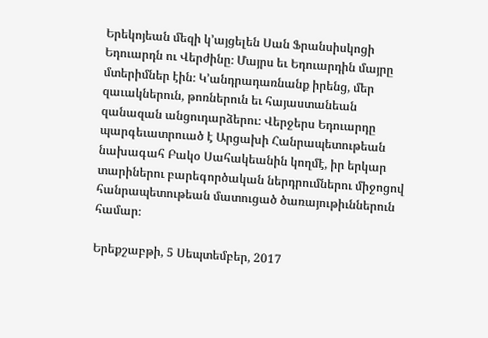Երեկոյեան մեզի կ’այցելեն Սան Ֆրանսիսկոցի Եդուարդն ու Վերժինը։ Մայրս եւ Եդուարդին մայրը մտերիմներ էին։ Կ’անդրադառնանք իրենց, մեր զաւակներուն, թոռներուն եւ հայաստանեան զանազան անցուդարձերու։ Վերջերս Եդուարդը պարգեւատրուած է Արցախի Հանրապետութեան նախագահ Բակօ Սահակեանին կողմէ, իր երկար տարիներու բարեգործական ներդրումներու միջոցով հանրապետութեան մատուցած ծառայութիւններուն համար։

Երեքշաբթի, 5 Սեպտեմբեր, 2017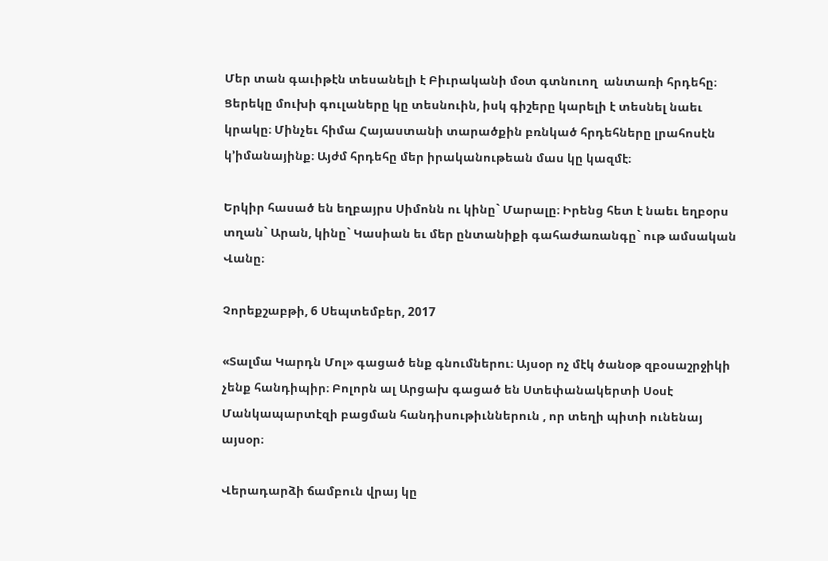Մեր տան գաւիթէն տեսանելի է Բիւրականի մօտ գտնուող  անտառի հրդեհը։ Ցերեկը մուխի գուլաները կը տեսնուին, իսկ գիշերը կարելի է տեսնել նաեւ կրակը։ Մինչեւ հիմա Հայաստանի տարածքին բռնկած հրդեհները լրահոսէն կ’իմանայինք։ Այժմ հրդեհը մեր իրականութեան մաս կը կազմէ։

Երկիր հասած են եղբայրս Սիմոնն ու կինը` Մարալը։ Իրենց հետ է նաեւ եղբօրս տղան` Արան, կինը` Կասիան եւ մեր ընտանիքի գահաժառանգը` ութ ամսական Վանը։

Չորեքշաբթի, 6 Սեպտեմբեր, 2017

«Տալմա Կարդն Մոլ» գացած ենք գնումներու։ Այսօր ոչ մէկ ծանօթ զբօսաշրջիկի չենք հանդիպիր։ Բոլորն ալ Արցախ գացած են Ստեփանակերտի Սօսէ Մանկապարտէզի բացման հանդիսութիւններուն , որ տեղի պիտի ունենայ այսօր։

Վերադարձի ճամբուն վրայ կը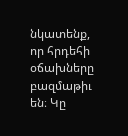նկատենք, որ հրդեհի օճախները բազմաթիւ են։ Կը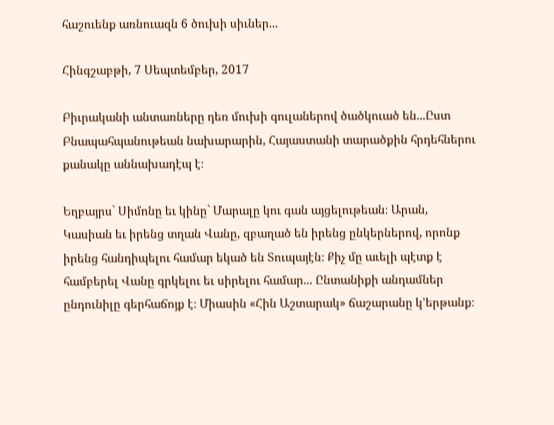հաշուենք առնուազն 6 ծուխի սիւներ...

Հինգշաբթի, 7 Սեպտեմբեր, 2017

Բիւրականի անտառները դեռ մուխի գուլաներով ծածկուած են...Ըստ Բնապահպանութեան նախարարին, Հայաստանի տարածքին հրդեհներու քանակը աննախադէպ է։

Եղբայրս` Սիմոնը եւ կինը` Մարալը կու գան այցելութեան։ Արան, Կասիան եւ իրենց տղան Վանը, զբաղած են իրենց ընկերներով, որոնք իրենց հանդիպելու համար եկած են Տուպայէն։ Քիչ մը աւելի պէտք է համբերել Վանը գրկելու եւ սիրելու համար... Ընտանիքի անդամներ ընդունիլը գերհաճոյք է։ Միասին «Հին Աշտարակ» ճաշարանը կ’երթանք։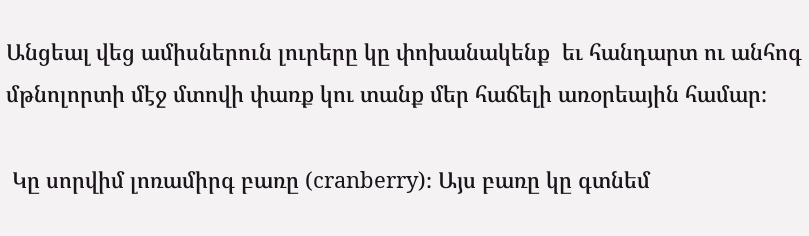Անցեալ վեց ամիսներուն լուրերը կը փոխանակենք  եւ հանդարտ ու անհոգ մթնոլորտի մէջ մտովի փառք կու տանք մեր հաճելի առօրեային համար։

 Կը սորվիմ լոռամիրգ բառը (cranberry)։ Այս բառը կը գտնեմ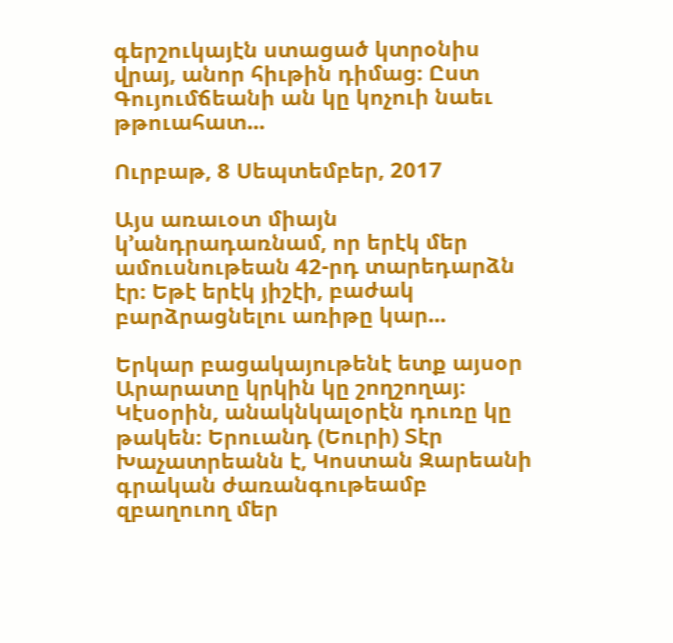գերշուկայէն ստացած կտրօնիս վրայ, անոր հիւթին դիմաց։ Ըստ Գույումճեանի ան կը կոչուի նաեւ թթուահատ...

Ուրբաթ, 8 Սեպտեմբեր, 2017

Այս առաւօտ միայն կ’անդրադառնամ, որ երէկ մեր ամուսնութեան 42-րդ տարեդարձն էր։ Եթէ երէկ յիշէի, բաժակ բարձրացնելու առիթը կար...

Երկար բացակայութենէ ետք այսօր Արարատը կրկին կը շողշողայ։ Կէսօրին, անակնկալօրէն դուռը կը թակեն։ Երուանդ (Եուրի) Տէր Խաչատրեանն է, Կոստան Զարեանի գրական ժառանգութեամբ զբաղուող մեր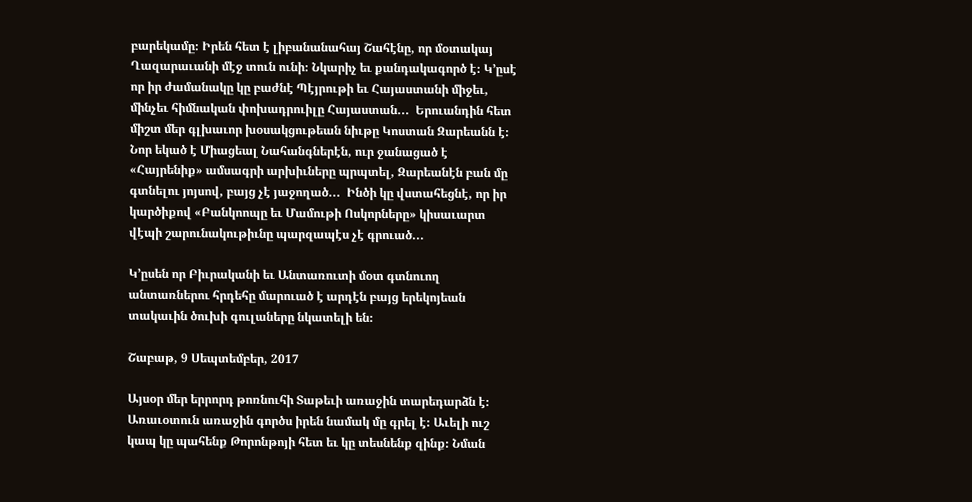բարեկամը։ Իրեն հետ է լիբանանահայ Շահէնը, որ մօտակայ Ղազարաւանի մէջ տուն ունի։ Նկարիչ եւ քանդակագործ է։ Կ’ըսէ որ իր ժամանակը կը բաժնէ Պէյրութի եւ Հայաստանի միջեւ, մինչեւ հիմնական փոխադրուիլը Հայաստան...  Երուանդին հետ միշտ մեր գլխաւոր խօսակցութեան նիւթը Կոստան Զարեանն է։ Նոր եկած է Միացեալ Նահանգներէն, ուր ջանացած է «Հայրենիք» ամսագրի արխիւները պրպտել, Զարեանէն բան մը գտնելու յոյսով, բայց չէ յաջողած...  Ինծի կը վստահեցնէ, որ իր կարծիքով «Բանկոոպը եւ Մամութի Ոսկորները» կիսաւարտ վէպի շարունակութիւնը պարզապէս չէ գրուած...

Կ’ըսեն որ Բիւրականի եւ Անտառուտի մօտ գտնուող անտառներու հրդեհը մարուած է արդէն բայց երեկոյեան տակաւին ծուխի գուլաները նկատելի են։

Շաբաթ, 9 Սեպտեմբեր, 2017

Այսօր մեր երրորդ թոռնուհի Տաթեւի առաջին տարեդարձն է։ Առաւօտուն առաջին գործս իրեն նամակ մը գրել է։ Աւելի ուշ կապ կը պահենք Թորոնթոյի հետ եւ կը տեսնենք զինք։ Նման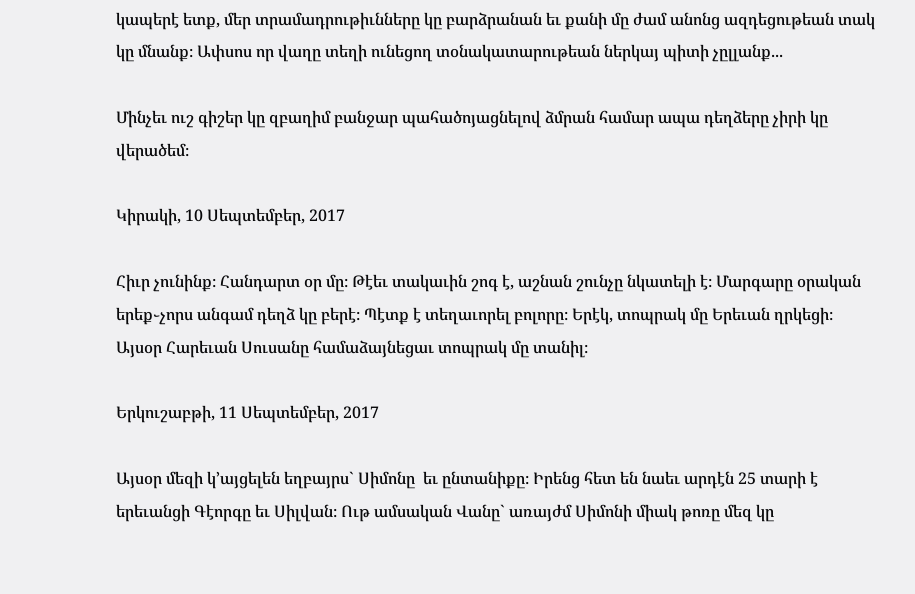կապերէ ետք, մեր տրամադրութիւնները կը բարձրանան եւ քանի մը ժամ անոնց ազդեցութեան տակ կը մնանք։ Ափսոս որ վաղը տեղի ունեցող տօնակատարութեան ներկայ պիտի չըլլանք...

Մինչեւ ուշ գիշեր կը զբաղիմ բանջար պահածոյացնելով ձմրան համար ապա դեղձերը չիրի կը վերածեմ։

Կիրակի, 10 Սեպտեմբեր, 2017

Հիւր չունինք։ Հանդարտ օր մը։ Թէեւ տակաւին շոգ է, աշնան շունչը նկատելի է։ Մարգարը օրական երեք֊չորս անգամ դեղձ կը բերէ։ Պէտք է տեղաւորել բոլորը։ Երէկ, տոպրակ մը Երեւան ղրկեցի։ Այսօր Հարեւան Սուսանը համաձայնեցաւ տոպրակ մը տանիլ։

Երկուշաբթի, 11 Սեպտեմբեր, 2017

Այսօր մեզի կ’այցելեն եղբայրս` Սիմոնը  եւ ընտանիքը։ Իրենց հետ են նաեւ արդէն 25 տարի է երեւանցի Գէորգը եւ Սիլվան։ Ութ ամսական Վանը` առայժմ Սիմոնի միակ թոռը մեզ կը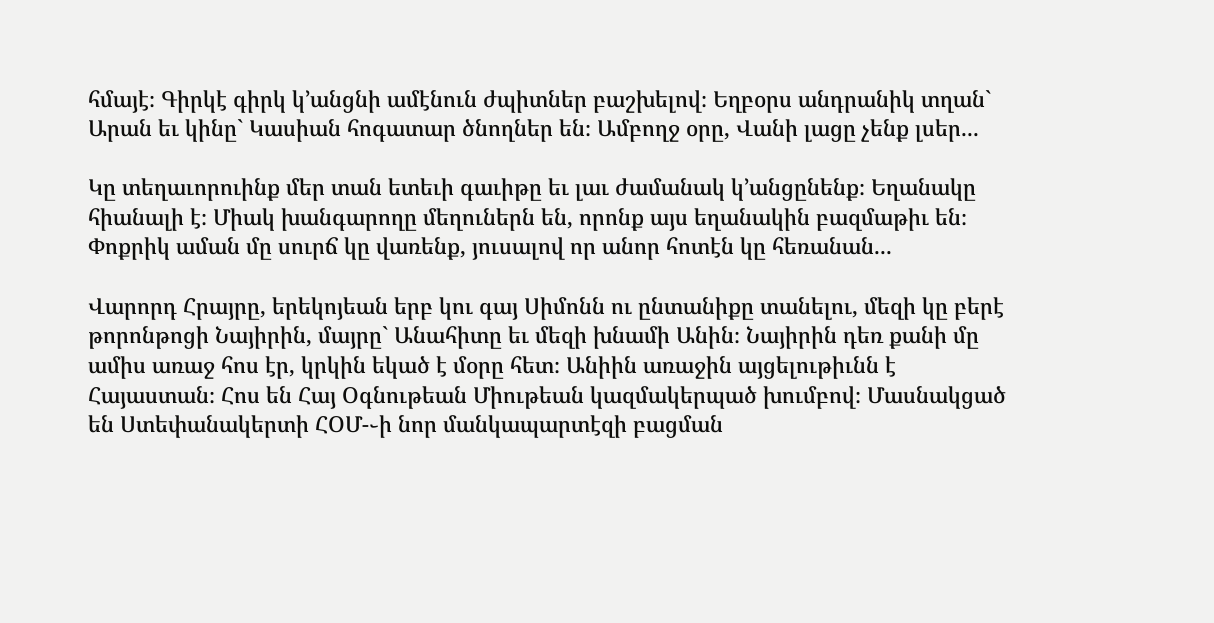հմայէ։ Գիրկէ գիրկ կ’անցնի ամէնուն ժպիտներ բաշխելով։ Եղբօրս անդրանիկ տղան` Արան եւ կինը` Կասիան հոգատար ծնողներ են։ Ամբողջ օրը, Վանի լացը չենք լսեր...

Կը տեղաւորուինք մեր տան ետեւի գաւիթը եւ լաւ ժամանակ կ’անցընենք։ Եղանակը հիանալի է։ Միակ խանգարողը մեղուներն են, որոնք այս եղանակին բազմաթիւ են։ Փոքրիկ աման մը սուրճ կը վառենք, յուսալով որ անոր հոտէն կը հեռանան...

Վարորդ Հրայրը, երեկոյեան երբ կու գայ Սիմոնն ու ընտանիքը տանելու, մեզի կը բերէ թորոնթոցի Նայիրին, մայրը` Անահիտը եւ մեզի խնամի Անին։ Նայիրին դեռ քանի մը ամիս առաջ հոս էր, կրկին եկած է մօրը հետ։ Անիին առաջին այցելութիւնն է Հայաստան։ Հոս են Հայ Օգնութեան Միութեան կազմակերպած խումբով։ Մասնակցած են Ստեփանակերտի ՀՕՄ-֊ի նոր մանկապարտէզի բացման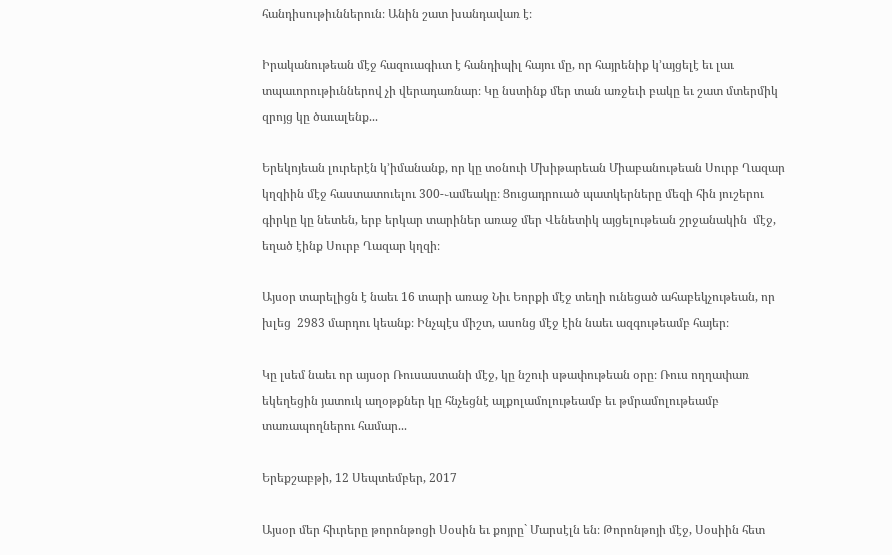հանդիսութիւններուն։ Անին շատ խանդավառ է։

Իրականութեան մէջ հազուագիւտ է հանդիպիլ հայու մը, որ հայրենիք կ’այցելէ եւ լաւ տպաւորութիւններով չի վերադառնար։ Կը նստինք մեր տան առջեւի բակը եւ շատ մտերմիկ զրոյց կը ծաւալենք...

Երեկոյեան լուրերէն կ’իմանանք, որ կը տօնուի Մխիթարեան Միաբանութեան Սուրբ Ղազար կղզիին մէջ հաստատուելու 300-֊ամեակը։ Ցուցադրուած պատկերները մեզի հին յուշերու գիրկը կը նետեն, երբ երկար տարիներ առաջ մեր Վենետիկ այցելութեան շրջանակին  մէջ, եղած էինք Սուրբ Ղազար կղզի։

Այսօր տարելիցն է նաեւ 16 տարի առաջ Նիւ Եորքի մէջ տեղի ունեցած ահաբեկչութեան, որ խլեց  2983 մարդու կեանք։ Ինչպէս միշտ, ասոնց մէջ էին նաեւ ազգութեամբ հայեր։

Կը լսեմ նաեւ որ այսօր Ռուսաստանի մէջ, կը նշուի սթափութեան օրը։ Ռուս ողղափառ եկեղեցին յատուկ աղօթքներ կը հնչեցնէ ալքոլամոլութեամբ եւ թմրամոլութեամբ տառապողներու համար...

Երեքշաբթի, 12 Սեպտեմբեր, 2017

Այսօր մեր հիւրերը թորոնթոցի Սօսին եւ քոյրը` Մարսէլն են։ Թորոնթոյի մէջ, Սօսիին հետ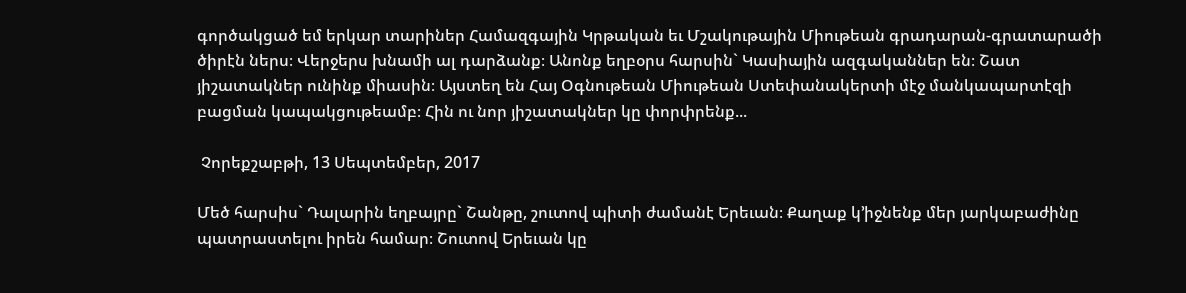գործակցած եմ երկար տարիներ Համազգային Կրթական եւ Մշակութային Միութեան գրադարան-գրատարածի ծիրէն ներս։ Վերջերս խնամի ալ դարձանք։ Անոնք եղբօրս հարսին` Կասիային ազգականներ են։ Շատ յիշատակներ ունինք միասին։ Այստեղ են Հայ Օգնութեան Միութեան Ստեփանակերտի մէջ մանկապարտէզի բացման կապակցութեամբ։ Հին ու նոր յիշատակներ կը փորփրենք...

 Չորեքշաբթի, 13 Սեպտեմբեր, 2017

Մեծ հարսիս` Դալարին եղբայրը` Շանթը, շուտով պիտի ժամանէ Երեւան։ Քաղաք կ’իջնենք մեր յարկաբաժինը պատրաստելու իրեն համար։ Շուտով Երեւան կը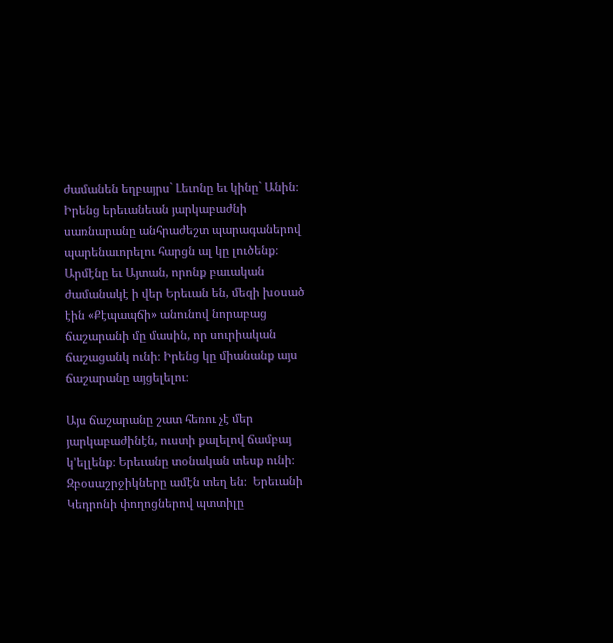ժամանեն եղբայրս` Լեւոնը եւ կինը` Անին։ Իրենց երեւանեան յարկաբաժնի սառնարանը անհրաժեշտ պարագաներով պարենաւորելու հարցն ալ կը լուծենք։ Արմէնը եւ Այտան, որոնք բաւական ժամանակէ ի վեր Երեւան են, մեզի խօսած էին «Քէպապճի» անունով նորաբաց ճաշարանի մը մասին, որ սուրիական ճաշացանկ ունի։ Իրենց կը միանանք այս ճաշարանը այցելելու։

Այս ճաշարանը շատ հեռու չէ մեր յարկաբաժինէն, ուստի քալելով ճամբայ կ’ելլենք։ Երեւանը տօնական տեսք ունի։ Զբօսաշրջիկները ամէն տեղ են։  Երեւանի Կեդրոնի փողոցներով պտտիլը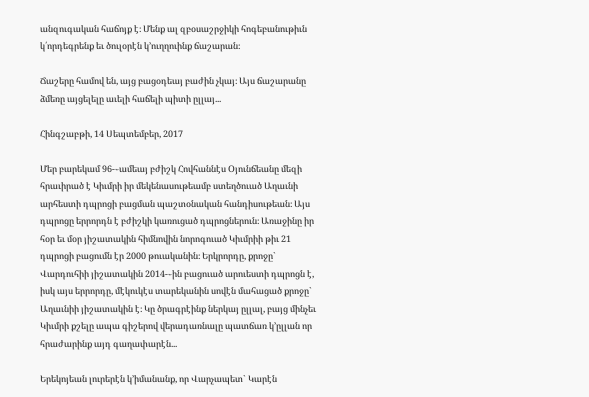անզուգական հաճոյք է։ Մենք ալ զբօսաշրջիկի հոգեբանութիւն կ՛որդեգրենք եւ ծուլօրէն կ’ուղղուինք ճաշարան։

Ճաշերը համով են, այց բացօդեայ բաժին չկայ։ Այս ճաշարանը ձմեռը այցելելը աւելի հաճելի պիտի ըլլայ...

Հինգշաբթի, 14 Սեպտեմբեր, 2017

Մեր բարեկամ 96-֊ամեայ բժիշկ Հովհաննէս Օյունճեանը մեզի հրաւիրած է Կիւմրի իր մեկենասութեամբ ստեղծուած Աղաւնի արհեստի դպրոցի բացման պաշտօնական հանդիսութեան։ Այս դպրոցը երրորդն է բժիշկի կառուցած դպրոցներուն։ Առաջինը իր հօր եւ մօր յիշատակին հիմնովին նորոգուած Կիւմրիի թիւ 21 դպրոցի բացումն էր 2000 թուականին։ Երկրորդը, քրոջը` Վարդուհիի յիշատակին 2014-֊ին բացուած արուեստի դպրոցն է, իսկ այս երրորդը, մէկուկէս տարեկանին սովէն մահացած քրոջը` Աղաւնիի յիշատակին է։ Կը ծրագրէինք ներկայ ըլլալ, բայց մինչեւ Կիւմրի քշելը ապա գիշերով վերադառնալը պատճառ կ’ըլլան որ հրաժարինք այդ գաղափարէն...

Երեկոյեան լուրերէն կ’իմանանք, որ Վարչապետ` Կարէն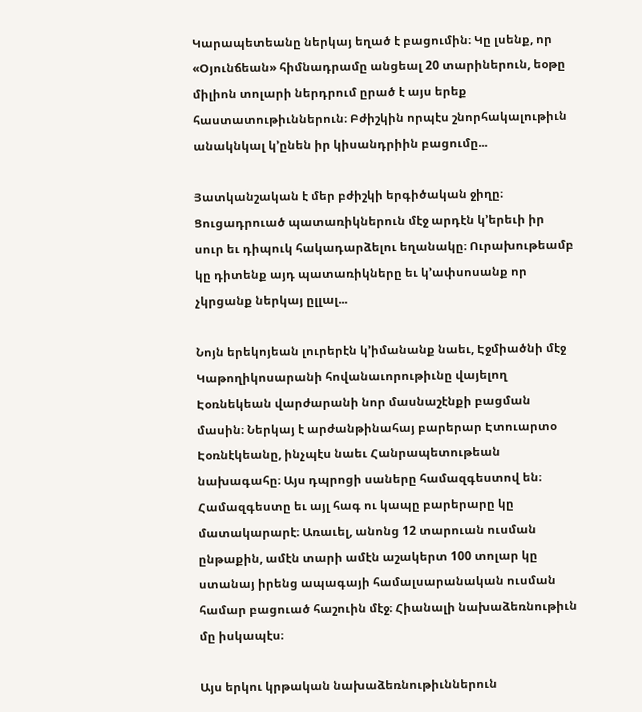Կարապետեանը ներկայ եղած է բացումին։ Կը լսենք, որ «Օյունճեան» հիմնադրամը անցեալ 20 տարիներուն, եօթը միլիոն տոլարի ներդրում ըրած է այս երեք հաստատութիւններուն։ Բժիշկին որպէս շնորհակալութիւն անակնկալ կ’ընեն իր կիսանդրիին բացումը...

Յատկանշական է մեր բժիշկի երգիծական ջիղը։ Ցուցադրուած պատառիկներուն մէջ արդէն կ’երեւի իր սուր եւ դիպուկ հակադարձելու եղանակը։ Ուրախութեամբ կը դիտենք այդ պատառիկները եւ կ’ափսոսանք որ չկրցանք ներկայ ըլլալ...

Նոյն երեկոյեան լուրերէն կ’իմանանք նաեւ, Էջմիածնի մէջ Կաթողիկոսարանի հովանաւորութիւնը վայելող Էօռնեկեան վարժարանի նոր մասնաշէնքի բացման մասին։ Ներկայ է արժանթինահայ բարերար Էտուարտօ Էօռնէկեանը, ինչպէս նաեւ Հանրապետութեան նախագահը։ Այս դպրոցի սաները համազգեստով են։ Համազգեստը եւ այլ հագ ու կապը բարերարը կը մատակարարէ։ Առաւել, անոնց 12 տարուան ուսման ընթաքին, ամէն տարի ամէն աշակերտ 100 տոլար կը ստանայ իրենց ապագայի համալսարանական ուսման համար բացուած հաշուին մէջ։ Հիանալի նախաձեռնութիւն մը իսկապէս։

Այս երկու կրթական նախաձեռնութիւններուն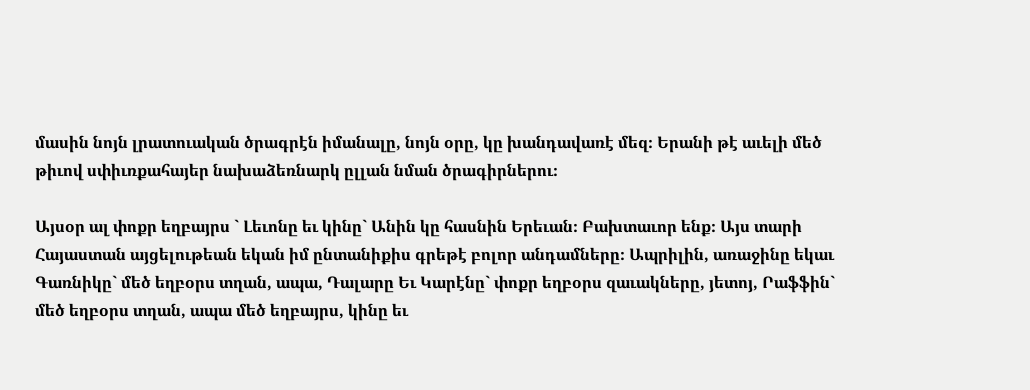մասին նոյն լրատուական ծրագրէն իմանալը, նոյն օրը, կը խանդավառէ մեզ։ Երանի թէ աւելի մեծ թիւով սփիւռքահայեր նախաձեռնարկ ըլլան նման ծրագիրներու։

Այսօր ալ փոքր եղբայրս ` Լեւոնը եւ կինը` Անին կը հասնին Երեւան։ Բախտաւոր ենք։ Այս տարի Հայաստան այցելութեան եկան իմ ընտանիքիս գրեթէ բոլոր անդամները։ Ապրիլին, առաջինը եկաւ Գառնիկը` մեծ եղբօրս տղան, ապա, Դալարը Եւ Կարէնը` փոքր եղբօրս զաւակները, յետոյ, Րաֆֆին` մեծ եղբօրս տղան, ապա մեծ եղբայրս, կինը եւ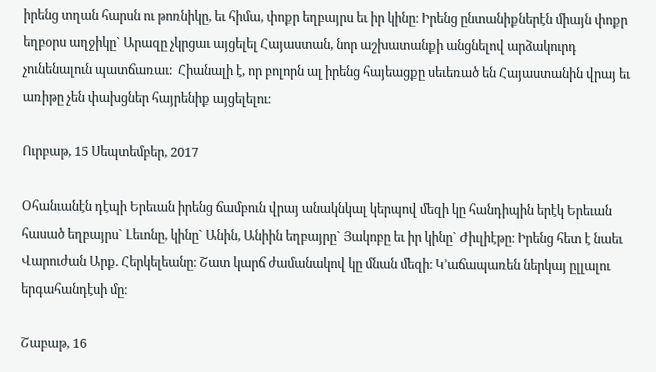իրենց տղան հարսն ու թոռնիկը, եւ հիմա, փոքր եղբայրս եւ իր կինը։ Իրենց ընտանիքներէն միայն փոքր եղբօրս աղջիկը` Արազը չկրցաւ այցելել Հայաստան, նոր աշխատանքի անցնելով արձակուրդ չունենալուն պատճառաւ։  Հիանալի է, որ բոլորն ալ իրենց հայեացքը սեւեռած են Հայաստանին վրայ եւ առիթը չեն փախցներ հայրենիք այցելելու։

Ուրբաթ, 15 Սեպտեմբեր, 2017

Օհանւանէն դէպի Երեւան իրենց ճամբուն վրայ անակնկալ կերպով մեզի կը հանդիպին երէկ Երեւան հասած եղբայրս` Լեւոնը, կինը` Անին, Անիին եղբայրը` Յակոբը եւ իր կինը` Ժիւլիէթը։ Իրենց հետ է նաեւ Վարուժան Արք. Հերկելեանը։ Շատ կարճ ժամանակով կը մնան մեզի։ Կ’աճապառեն ներկայ ըլլալու երգահանդէսի մը։

Շաբաթ, 16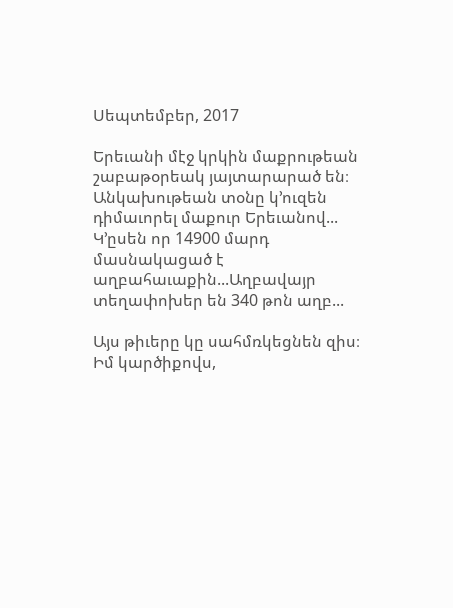Սեպտեմբեր, 2017

Երեւանի մէջ կրկին մաքրութեան շաբաթօրեակ յայտարարած են։ Անկախութեան տօնը կ’ուզեն դիմաւորել մաքուր Երեւանով... Կ’ըսեն որ 14900 մարդ մասնակացած է աղբահաւաքին...Աղբավայր տեղափոխեր են 340 թոն աղբ...

Այս թիւերը կը սահմռկեցնեն զիս։ Իմ կարծիքովս,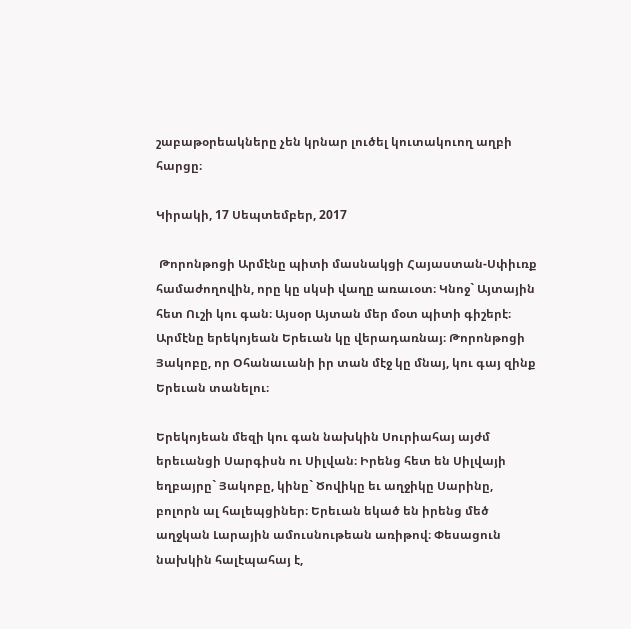շաբաթօրեակները չեն կրնար լուծել կուտակուող աղբի հարցը։

Կիրակի, 17 Սեպտեմբեր, 2017

 Թորոնթոցի Արմէնը պիտի մասնակցի Հայաստան-Սփիւռք համաժողովին, որը կը սկսի վաղը առաւօտ։ Կնոջ` Այտային հետ Ուշի կու գան։ Այսօր Այտան մեր մօտ պիտի գիշերէ։ Արմէնը երեկոյեան Երեւան կը վերադառնայ։ Թորոնթոցի Յակոբը, որ Օհանաւանի իր տան մէջ կը մնայ, կու գայ զինք Երեւան տանելու։

Երեկոյեան մեզի կու գան նախկին Սուրիահայ այժմ երեւանցի Սարգիսն ու Սիլվան։ Իրենց հետ են Սիլվայի եղբայրը` Յակոբը, կինը` Ծովիկը եւ աղջիկը Սարինը, բոլորն ալ հալեպցիներ։ Երեւան եկած են իրենց մեծ աղջկան Լարային ամուսնութեան առիթով։ Փեսացուն նախկին հալէպահայ է,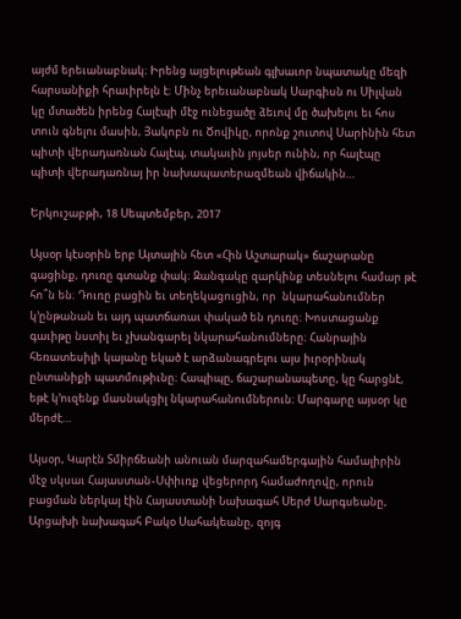այժմ երեւանաբնակ։ Իրենց այցելութեան գլխաւոր նպատակը մեզի հարսանիքի հրաւիրելն է։ Մինչ երեւանաբնակ Սարգիսն ու Սիլվան կը մտածեն իրենց Հալէպի մէջ ունեցածը ձեւով մը ծախելու եւ հոս տուն գնելու մասին, Յակոբն ու Ծովիկը, որոնք շուտով Սարինին հետ պիտի վերադառնան Հալէպ, տակաւին յոյսեր ունին, որ հալէպը պիտի վերադառնայ իր նախապատերազմեան վիճակին...

Երկուշաբթի, 18 Սեպտեմբեր, 2017

Այսօր կէսօրին երբ Այտային հետ «Հին Աշտարակ» ճաշարանը գացինք, դուռը գտանք փակ։ Զանգակը զարկինք տեսնելու համար թէ հո՞ն են։ Դուռը բացին եւ տեղեկացուցին, որ  նկարահանումներ կ’ընթանան եւ այդ պատճառաւ փակած են դուռը։ Խոստացանք գաւիթը նստիլ եւ չխանգարել նկարահանումները։ Հանրային հեռատեսիլի կայանը եկած է արձանագրելու այս իւրօրինակ ընտանիքի պատմութիւնը։ Հապիպը, ճաշարանապետը, կը հարցնէ, եթէ կ’ուզենք մասնակցիլ նկարահանումներուն։ Մարգարը այսօր կը մերժէ...

Այսօր, Կարէն Տմիրճեանի անուան մարզահամերգային համալիրին մէջ սկսաւ Հայաստան֊Սփիւռք վեցերորդ համաժողովը, որուն բացման ներկայ էին Հայաստանի Նախագահ Սերժ Սարգսեանը, Արցախի նախագահ Բակօ Սահակեանը, զոյգ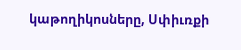կաթողիկոսները, Սփիւռքի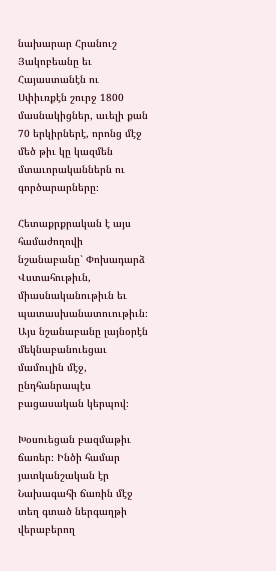նախարար Հրանուշ Յակոբեանը եւ Հայաստանէն ու Սփիւռքէն շուրջ 1800 մասնակիցներ, աւելի քան 70 երկիրներէ, որոնց մէջ մեծ թիւ կը կազմեն մտաւորականներն ու գործարարները։

Հետաքրքրական է այս համաժողովի նշանաբանը` Փոխադարձ Վստահութիւն, միասնականութիւն եւ պատասխանատուութիւն։ Այս նշանաբանը լայնօրէն մեկնաբանուեցաւ մամուլին մէջ, ընդհանրապէս բացասական կերպով։

Խօսուեցան բազմաթիւ ճառեր։ Ինծի համար յատկանշական էր Նախագահի ճառին մէջ տեղ գտած ներգաղթի վերաբերող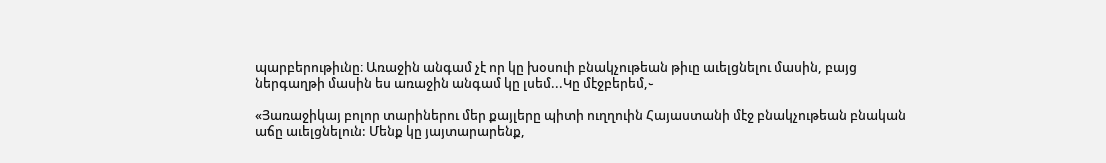պարբերութիւնը։ Առաջին անգամ չէ որ կը խօսուի բնակչութեան թիւը աւելցնելու մասին, բայց ներգաղթի մասին ես առաջին անգամ կը լսեմ...Կը մէջբերեմ,֊

«Յառաջիկայ բոլոր տարիներու մեր քայլերը պիտի ուղղուին Հայաստանի մէջ բնակչութեան բնական աճը աւելցնելուն: Մենք կը յայտարարենք,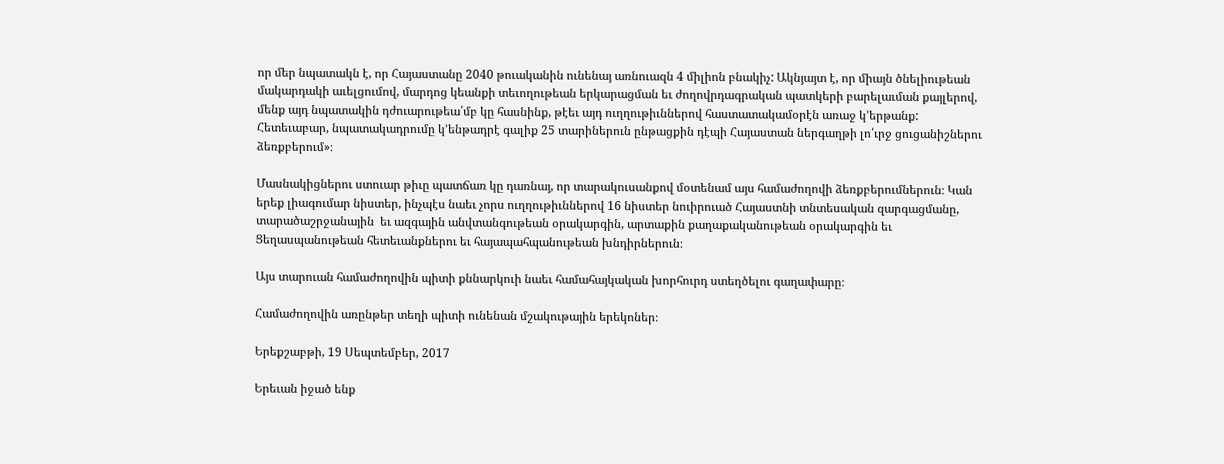որ մեր նպատակն է, որ Հայաստանը 2040 թուականին ունենայ առնուազն 4 միլիոն բնակիչ: Ակնյայտ է, որ միայն ծնելիութեան մակարդակի աւելցումով, մարդոց կեանքի տեւողութեան երկարացման եւ ժողովրդագրական պատկերի բարելաւման քայլերով, մենք այդ նպատակին դժուարութեա՛մբ կը հասնինք, թէեւ այդ ուղղութիւններով հաստատակամօրէն առաջ կ’երթանք: Հետեւաբար, նպատակադրումը կ’ենթադրէ գալիք 25 տարիներուն ընթացքին դէպի Հայաստան ներգաղթի լո՛ւրջ ցուցանիշներու ձեռքբերում»։

Մասնակիցներու ստուար թիւը պատճառ կը դառնայ, որ տարակուսանքով մօտենամ այս համաժողովի ձեռքբերումներուն։ Կան երեք լիագումար նիստեր, ինչպէս նաեւ չորս ուղղութիւններով 16 նիստեր նուիրուած Հայաստնի տնտեսական զարգացմանը, տարածաշրջանային  եւ ազգային անվտանգութեան օրակարգին, արտաքին քաղաքականութեան օրակարգին եւ Ցեղասպանութեան հետեւանքներու եւ հայապահպանութեան խնդիրներուն։

Այս տարուան համաժողովին պիտի քննարկուի նաեւ համահայկական խորհուրդ ստեղծելու գաղափարը։

Համաժողովին առընթեր տեղի պիտի ունենան մշակութային երեկոներ։

Երեքշաբթի, 19 Սեպտեմբեր, 2017

Երեւան իջած ենք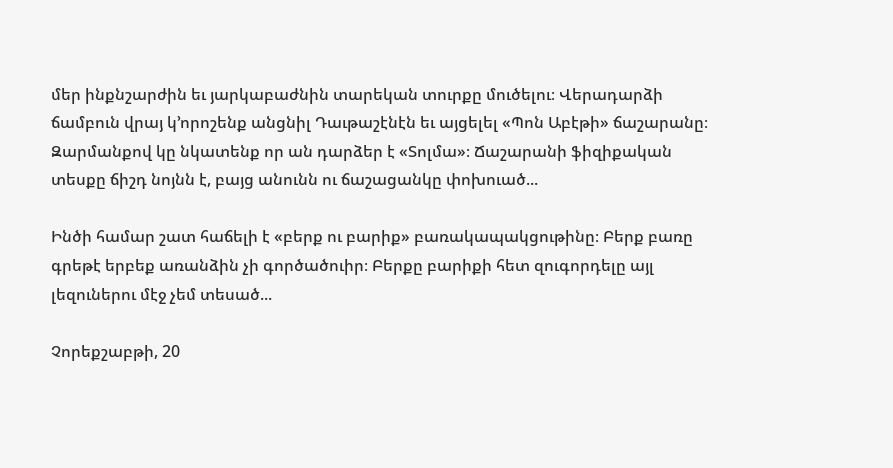մեր ինքնշարժին եւ յարկաբաժնին տարեկան տուրքը մուծելու։ Վերադարձի ճամբուն վրայ կ’որոշենք անցնիլ Դաւթաշէնէն եւ այցելել «Պոն Աբէթի» ճաշարանը։ Զարմանքով կը նկատենք որ ան դարձեր է «Տոլմա»։ Ճաշարանի ֆիզիքական տեսքը ճիշդ նոյնն է, բայց անունն ու ճաշացանկը փոխուած...

Ինծի համար շատ հաճելի է «բերք ու բարիք» բառակապակցութինը։ Բերք բառը գրեթէ երբեք առանձին չի գործածուիր։ Բերքը բարիքի հետ զուգորդելը այլ լեզուներու մէջ չեմ տեսած...

Չորեքշաբթի, 20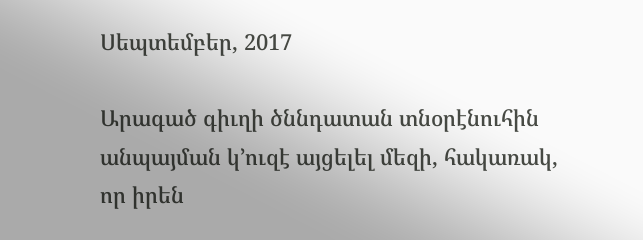Սեպտեմբեր, 2017

Արագած գիւղի ծննդատան տնօրէնուհին անպայման կ’ուզէ այցելել մեզի, հակառակ, որ իրեն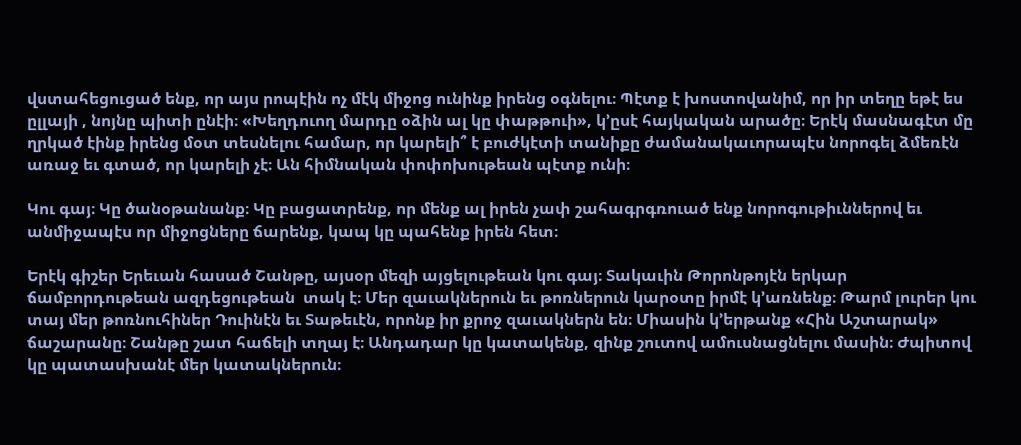վստահեցուցած ենք, որ այս րոպէին ոչ մէկ միջոց ունինք իրենց օգնելու։ Պէտք է խոստովանիմ, որ իր տեղը եթէ ես ըլլայի , նոյնը պիտի ընէի։ «Խեղդուող մարդը օձին ալ կը փաթթուի», կ’ըսէ հայկական արածը։ Երէկ մասնագէտ մը ղրկած էինք իրենց մօտ տեսնելու համար, որ կարելի՞ է բուժկէտի տանիքը ժամանակաւորապէս նորոգել ձմեռէն առաջ եւ գտած, որ կարելի չէ։ Ան հիմնական փոփոխութեան պէտք ունի։

Կու գայ։ Կը ծանօթանանք։ Կը բացատրենք, որ մենք ալ իրեն չափ շահագրգռուած ենք նորոգութիւններով եւ անմիջապէս որ միջոցները ճարենք, կապ կը պահենք իրեն հետ։

Երէկ գիշեր Երեւան հասած Շանթը, այսօր մեզի այցելութեան կու գայ։ Տակաւին Թորոնթոյէն երկար ճամբորդութեան ազդեցութեան  տակ է։ Մեր զաւակներուն եւ թոռներուն կարօտը իրմէ կ’առնենք։ Թարմ լուրեր կու տայ մեր թոռնուհիներ Դուինէն եւ Տաթեւէն, որոնք իր քրոջ զաւակներն են։ Միասին կ’երթանք «Հին Աշտարակ» ճաշարանը։ Շանթը շատ հաճելի տղայ է։ Անդադար կը կատակենք, զինք շուտով ամուսնացնելու մասին։ Ժպիտով կը պատասխանէ մեր կատակներուն։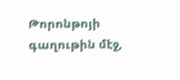Թորոնթոյի գաղութին մէջ,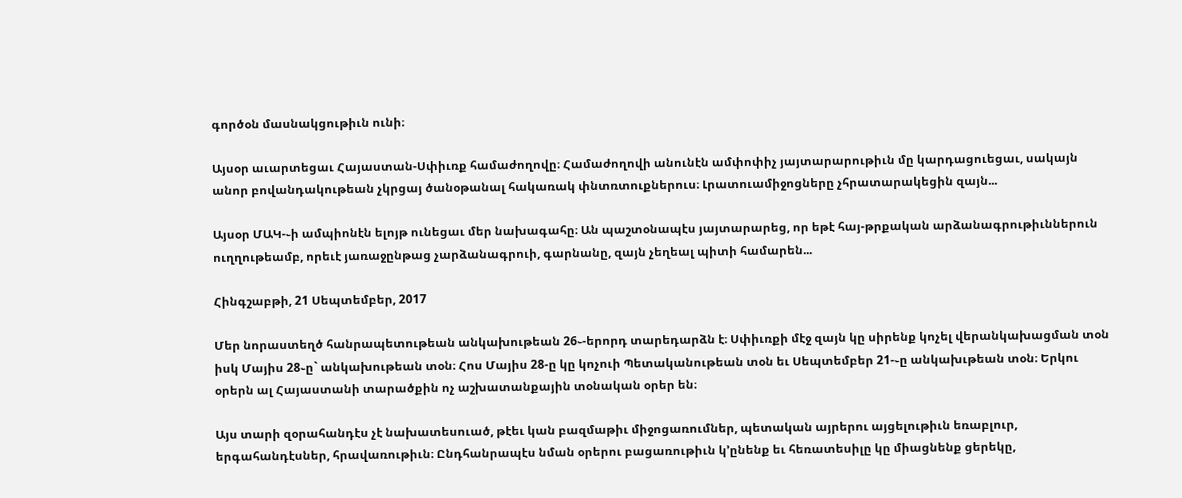գործօն մասնակցութիւն ունի։

Այսօր աւարտեցաւ Հայաստան-Սփիւռք համաժողովը։ Համաժողովի անունէն ամփոփիչ յայտարարութիւն մը կարդացուեցաւ, սակայն անոր բովանդակութեան չկրցայ ծանօթանալ հակառակ փնտռտուքներուս։ Լրատուամիջոցները չհրատարակեցին զայն...

Այսօր ՄԱԿ-֊ի ամպիոնէն ելոյթ ունեցաւ մեր նախագահը։ Ան պաշտօնապէս յայտարարեց, որ եթէ հայ-թրքական արձանագրութիւններուն ուղղութեամբ, որեւէ յառաջընթաց չարձանագրուի, գարնանը, զայն չեղեալ պիտի համարեն...

Հինգշաբթի, 21 Սեպտեմբեր, 2017

Մեր նորաստեղծ հանրապետութեան անկախութեան 26֊-երորդ տարեդարձն է։ Սփիւռքի մէջ զայն կը սիրենք կոչել վերանկախացման տօն իսկ Մայիս 28֊ը` անկախութեան տօն։ Հոս Մայիս 28-ը կը կոչուի Պետականութեան տօն եւ Սեպտեմբեր 21-֊ը անկախւթեան տօն։ Երկու օրերն ալ Հայաստանի տարածքին ոչ աշխատանքային տօնական օրեր են։

Այս տարի զօրահանդէս չէ նախատեսուած, թէեւ կան բազմաթիւ միջոցառումներ, պետական այրերու այցելութիւն եռաբլուր, երգահանդէսներ, հրավառութիւն։ Ընդհանրապէս նման օրերու բացառութիւն կ’ընենք եւ հեռատեսիլը կը միացնենք ցերեկը,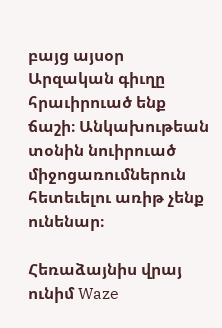բայց այսօր Արզական գիւղը հրաւիրուած ենք ճաշի։ Անկախութեան տօնին նուիրուած միջոցառումներուն հետեւելու առիթ չենք ունենար։

Հեռաձայնիս վրայ ունիմ Waze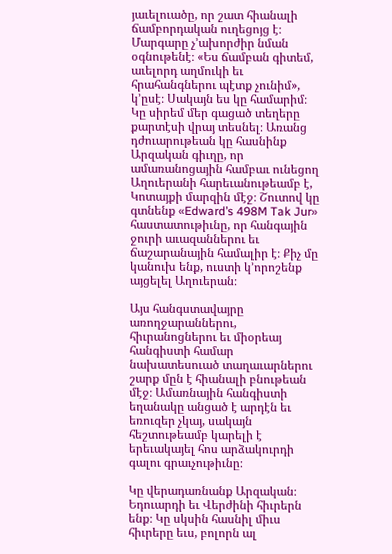յաւելուածը, որ շատ հիանալի ճամբորդական ուղեցոյց է։ Մարգարը չ’ախորժիր նման օգնութենէ։ «Ես ճամբան գիտեմ, աւելորդ աղմուկի եւ հրահանգներու պէտք չունիմ», կ’ըսէ։ Սակայն ես կը համարիմ։ Կը սիրեմ մեր գացած տեղերը քարտէսի վրայ տեսնել։ Առանց դժուարութեան կը հասնինք Արզական գիւղը, որ ամառանոցային համբաւ ունեցող Աղուերանի հարեւանութեամբ է, Կոտայքի մարզին մէջ։ Շուտով կը գտնենք «Edward’s 498M Tak Jur» հաստատութիւնը, որ հանգային ջուրի աւազաններու եւ ճաշարանային համալիր է։ Քիչ մը կանուխ ենք, ուստի կ’որոշենք այցելել Աղուերան։

Այս հանգստավայրը առողջարաններու, հիւրանոցներու եւ միօրեայ հանգիստի համար նախատեսուած տաղաւարներու շարք մըն է հիանալի բնութեան մէջ։ Ամառնային հանգիստի եղանակը անցած է արդէն եւ եռուզեր չկայ, սակայն հեշտութեամբ կարելի է երեւակայել հոս արձակուրդի գալու գրաւչութիւնը։

Կը վերադառնանք Արզական։ Եդուարդի եւ Վերժինի հիւրերն ենք։ Կը սկսին հասնիլ միւս հիւրերը եւս, բոլորն ալ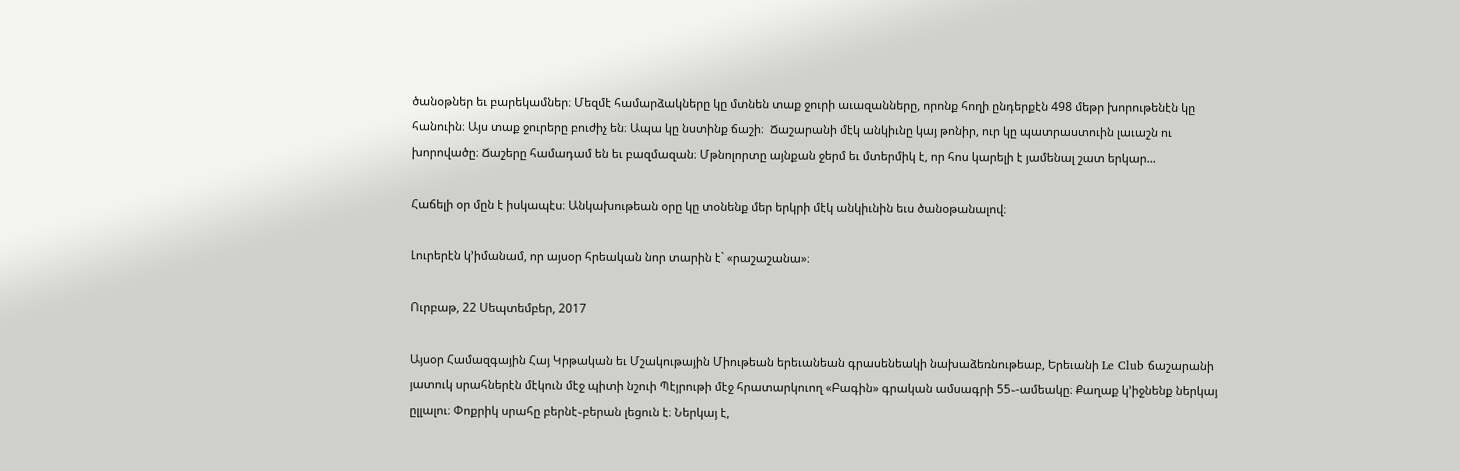ծանօթներ եւ բարեկամներ։ Մեզմէ համարձակները կը մտնեն տաք ջուրի աւազանները, որոնք հողի ընդերքէն 498 մեթր խորութենէն կը հանուին։ Այս տաք ջուրերը բուժիչ են։ Ապա կը նստինք ճաշի։  Ճաշարանի մէկ անկիւնը կայ թոնիր, ուր կը պատրաստուին լաւաշն ու խորովածը։ Ճաշերը համադամ են եւ բազմազան։ Մթնոլորտը այնքան ջերմ եւ մտերմիկ է, որ հոս կարելի է յամենալ շատ երկար...

Հաճելի օր մըն է իսկապէս։ Անկախութեան օրը կը տօնենք մեր երկրի մէկ անկիւնին եւս ծանօթանալով։

Լուրերէն կ’իմանամ, որ այսօր հրեական նոր տարին է` «րաշաշանա»։

Ուրբաթ, 22 Սեպտեմբեր, 2017

Այսօր Համազգային Հայ Կրթական եւ Մշակութային Միութեան երեւանեան գրասենեակի նախաձեռնութեաբ, Երեւանի Le Club ճաշարանի յատուկ սրահներէն մէկուն մէջ պիտի նշուի Պէյրութի մէջ հրատարկուող «Բագին» գրական ամսագրի 55֊-ամեակը։ Քաղաք կ’իջնենք ներկայ ըլլալու։ Փոքրիկ սրահը բերնէ֊բերան լեցուն է։ Ներկայ է,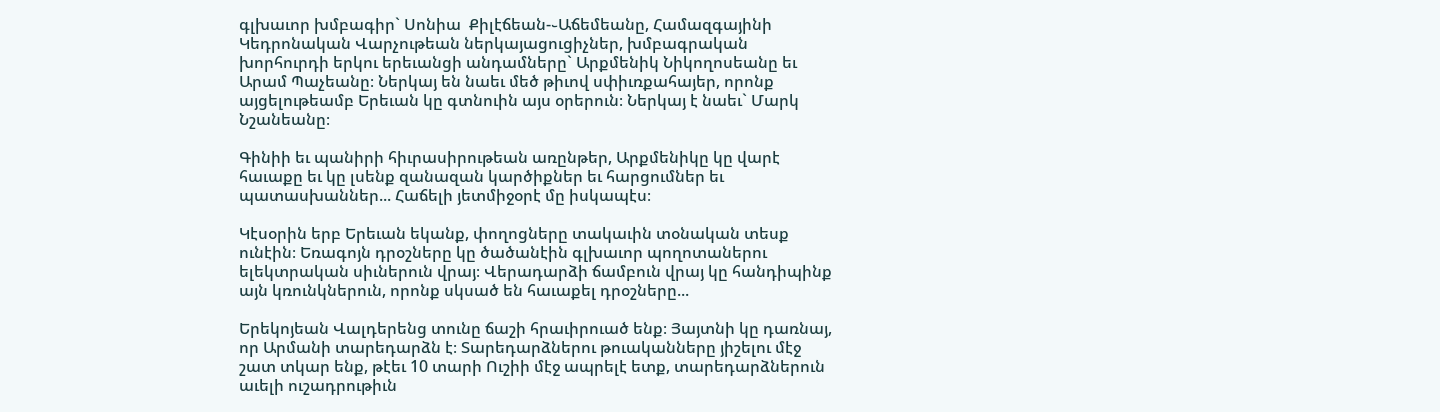գլխաւոր խմբագիր` Սոնիա  Քիլէճեան-֊Աճեմեանը, Համազգայինի Կեդրոնական Վարչութեան ներկայացուցիչներ, խմբագրական խորհուրդի երկու երեւանցի անդամները` Արքմենիկ Նիկողոսեանը եւ Արամ Պաչեանը։ Ներկայ են նաեւ մեծ թիւով սփիւռքահայեր, որոնք այցելութեամբ Երեւան կը գտնուին այս օրերուն։ Ներկայ է նաեւ` Մարկ Նշանեանը։

Գինիի եւ պանիրի հիւրասիրութեան առընթեր, Արքմենիկը կը վարէ հաւաքը եւ կը լսենք զանազան կարծիքներ եւ հարցումներ եւ պատասխաններ... Հաճելի յետմիջօրէ մը իսկապէս։

Կէսօրին երբ Երեւան եկանք, փողոցները տակաւին տօնական տեսք ունէին։ Եռագոյն դրօշները կը ծածանէին գլխաւոր պողոտաներու ելեկտրական սիւներուն վրայ։ Վերադարձի ճամբուն վրայ կը հանդիպինք այն կռունկներուն, որոնք սկսած են հաւաքել դրօշները...

Երեկոյեան Վալդերենց տունը ճաշի հրաւիրուած ենք։ Յայտնի կը դառնայ, որ Արմանի տարեդարձն է։ Տարեդարձներու թուականները յիշելու մէջ շատ տկար ենք, թէեւ 10 տարի Ուշիի մէջ ապրելէ ետք, տարեդարձներուն աւելի ուշադրութիւն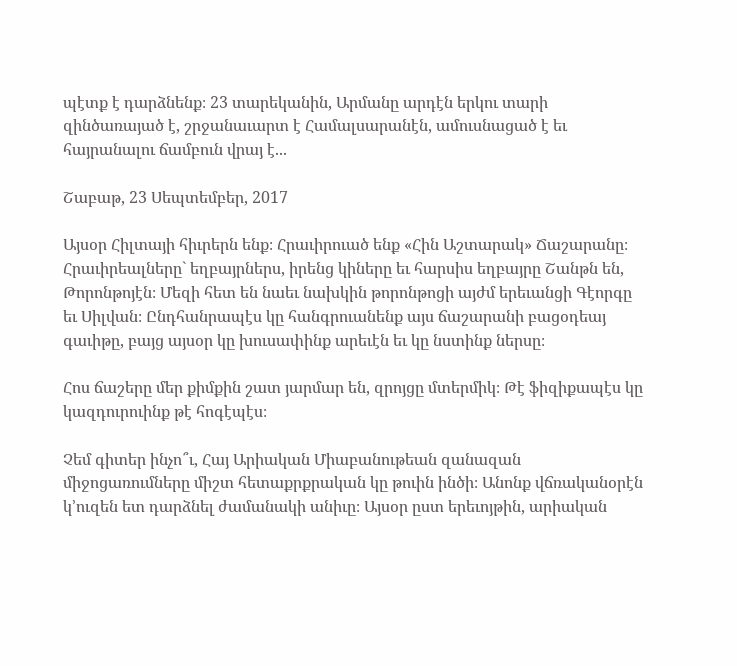պէտք է դարձնենք։ 23 տարեկանին, Արմանը արդէն երկու տարի զինծառայած է, շրջանաւարտ է Համալսարանէն, ամուսնացած է եւ հայրանալու ճամբուն վրայ է...

Շաբաթ, 23 Սեպտեմբեր, 2017

Այսօր Հիլտայի հիւրերն ենք։ Հրաւիրուած ենք «Հին Աշտարակ» Ճաշարանը։ Հրաւիրեալները` եղբայրներս, իրենց կիները եւ հարսիս եղբայրը Շանթն են, Թորոնթոյէն։ Մեզի հետ են նաեւ նախկին թորոնթոցի այժմ երեւանցի Գէորգը եւ Սիլվան։ Ընդհանրապէս կը հանգրուանենք այս ճաշարանի բացօդեայ գաւիթը, բայց այսօր կը խուսափինք արեւէն եւ կը նստինք ներսը։

Հոս ճաշերը մեր քիմքին շատ յարմար են, զրոյցը մտերմիկ։ Թէ ֆիզիքապէս կը կազդուրուինք թէ հոգէպէս։

Չեմ գիտեր ինչո՞ւ, Հայ Արիական Միաբանութեան զանազան միջոցառումները միշտ հետաքրքրական կը թուին ինծի։ Անոնք վճռականօրէն կ’ուզեն ետ դարձնել ժամանակի անիւը։ Այսօր ըստ երեւոյթին, արիական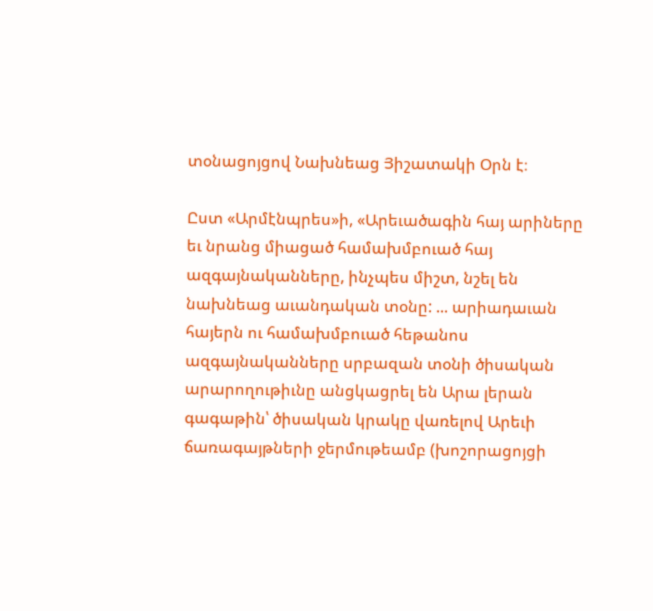տօնացոյցով Նախնեաց Յիշատակի Օրն է։

Ըստ «Արմէնպրես»ի, «Արեւածագին հայ արիները եւ նրանց միացած համախմբուած հայ ազգայնականները, ինչպես միշտ, նշել են նախնեաց աւանդական տօնը: ... արիադաւան հայերն ու համախմբուած հեթանոս ազգայնականները սրբազան տօնի ծիսական արարողութիւնը անցկացրել են Արա լերան գագաթին՝ ծիսական կրակը վառելով Արեւի ճառագայթների ջերմութեամբ (խոշորացոյցի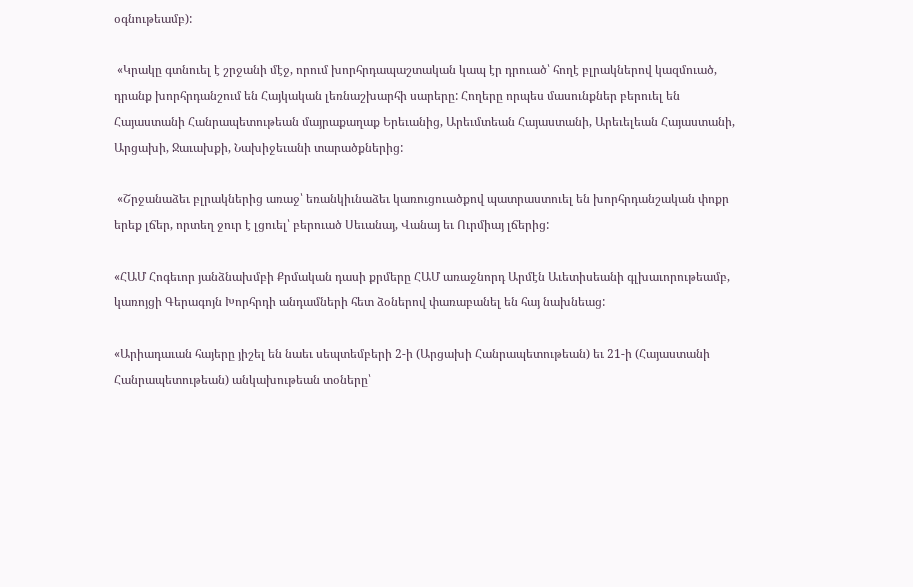օգնութեամբ):

 «Կրակը գտնուել է շրջանի մէջ, որում խորհրդապաշտական կապ էր դրուած՝ հողէ բլրակներով կազմուած, դրանք խորհրդանշում են Հայկական լեռնաշխարհի սարերը: Հողերը որպես մասունքներ բերուել են Հայաստանի Հանրապետութեան մայրաքաղաք Երեւանից, Արեւմտեան Հայաստանի, Արեւելեան Հայաստանի, Արցախի, Ջաւախքի, Նախիջեւանի տարածքներից:

 «Շրջանաձեւ բլրակներից առաջ՝ եռանկիւնաձեւ կառուցուածքով պատրաստուել են խորհրդանշական փոքր երեք լճեր, որտեղ ջուր է լցուել՝ բերուած Սեւանայ, Վանայ եւ Ուրմիայ լճերից:

«ՀԱՄ Հոգեւոր յանձնախմբի Քրմական դասի քրմերը ՀԱՄ առաջնորդ Արմէն Աւետիսեանի գլխաւորութեամբ, կառոյցի Գերագոյն Խորհրդի անդամների հետ ձօներով փառաբանել են հայ նախնեաց:

«Արիադաւան հայերը յիշել են նաեւ սեպտեմբերի 2-ի (Արցախի Հանրապետութեան) եւ 21-ի (Հայաստանի Հանրապետութեան) անկախութեան տօները՝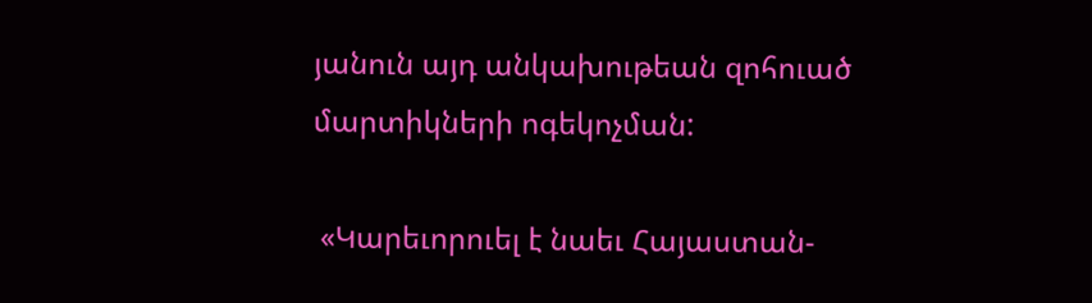յանուն այդ անկախութեան զոհուած մարտիկների ոգեկոչման:

 «Կարեւորուել է նաեւ Հայաստան-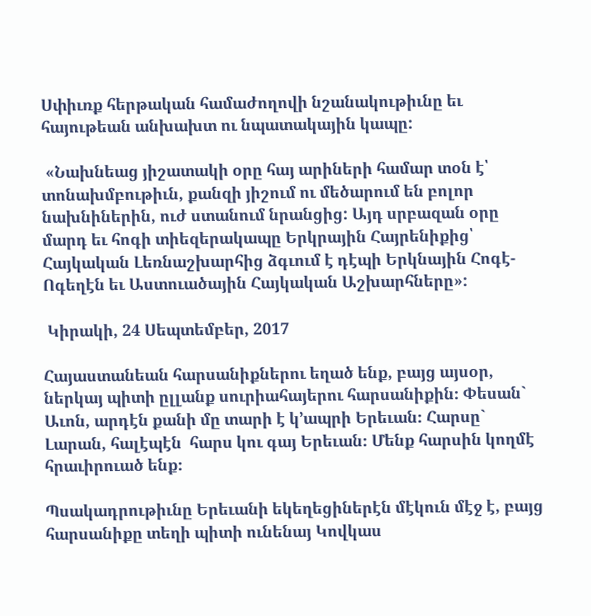Սփիւռք հերթական համաժողովի նշանակութիւնը եւ հայութեան անխախտ ու նպատակային կապը:

 «Նախնեաց յիշատակի օրը հայ արիների համար տօն է՝ տոնախմբութիւն, քանզի յիշում ու մեծարում են բոլոր նախնիներին, ուժ ստանում նրանցից: Այդ սրբազան օրը մարդ եւ հոգի տիեզերակապը Երկրային Հայրենիքից՝ Հայկական Լեռնաշխարհից ձգւում է դէպի Երկնային Հոգէ-Ոգեղէն եւ Աստուածային Հայկական Աշխարհները»:

 Կիրակի, 24 Սեպտեմբեր, 2017

Հայաստանեան հարսանիքներու եղած ենք, բայց այսօր, ներկայ պիտի ըլլանք սուրիահայերու հարսանիքին։ Փեսան` Աւոն, արդէն քանի մը տարի է կ’ապրի Երեւան։ Հարսը` Լարան, հալէպէն  հարս կու գայ Երեւան։ Մենք հարսին կողմէ հրաւիրուած ենք։

Պսակադրութիւնը Երեւանի եկեղեցիներէն մէկուն մէջ է, բայց հարսանիքը տեղի պիտի ունենայ Կովկաս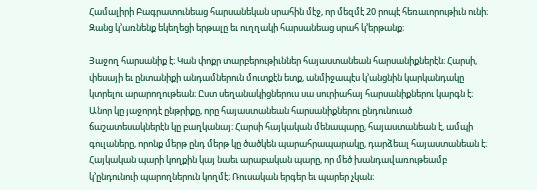Համալիրի Բագրատունեաց հարսանեկան սրահին մէջ, որ մեզմէ 20 րոպէ հեռաւորութիւն ունի։ Զանց կ’առնենք եկեղեցի երթալը եւ ուղղակի հարսանեաց սրահ կ’երթանք։

Յաջող հարսանիք է։ Կան փոքր տարբերութիւններ հայաստանեան հարսանիքներէն։ Հարսի, փեսայի եւ ընտանիքի անդամներուն մուտքէն ետք, անմիջապէս կ’անցնին կարկանդակը կտրելու արարողութեան։ Ըստ սեղանակիցներուս սա սուրիահայ հարսանիքներու կարգն է։ Անոր կը յաջորդէ ընթրիքը, որը հայաստանեան հարսանիքներու ընդունուած ճաշատեսակներէն կը բաղկանայ։ Հարսի հայկական մենապարը, հայաստանեան է, ամպի գուլաները, որոնք մերթ ընդ մերթ կը ծածկեն պարահրապարակը, դարձեալ հայաստանեան է։ Հայկական պարի կողքին կայ նաեւ արաբական պարը, որ մեծ խանդավառութեամբ կ’ընդունուի պարողներուն կողմէ։ Ռուսական երգեր եւ պարեր չկան։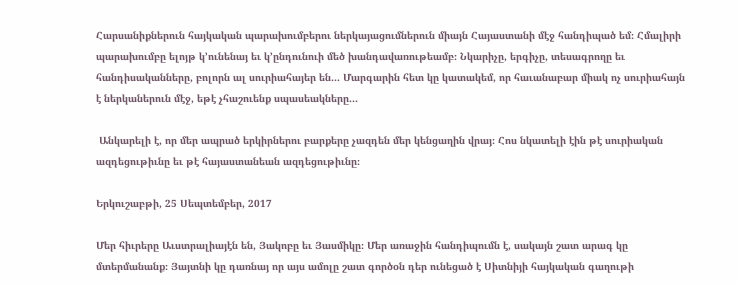Հարսանիքներուն հայկական պարախումբերու ներկայացումներուն միայն Հայաստանի մէջ հանդիպած եմ։ Հմալիրի պարախումբը ելոյթ կ’ունենայ եւ կ’ընդունուի մեծ խանդավառութեամբ։ Նկարիչը, երգիչը, տեսագրողը եւ հանդիսականները, բոլորն ալ սուրիահայեր են... Մարգարին հետ կը կատակեմ, որ հաւանաբար միակ ոչ սուրիահայն է ներկաներուն մէջ, եթէ չհաշուենք սպասեակները...

 Անկարելի է, որ մեր ապրած երկիրներու բարքերը չազդեն մեր կենցաղին վրայ։ Հոս նկատելի էին թէ սուրիական ազդեցութիւնը եւ թէ հայաստանեան ազդեցութիւնը։

Երկուշաբթի, 25 Սեպտեմբեր, 2017

Մեր հիւրերը Աւստրալիայէն են, Յակոբը եւ Յասմիկը։ Մեր առաջին հանդիպումն է, սակայն շատ արագ կը մտերմանանք։ Յայտնի կը դառնայ որ այս ամոլը շատ գործօն դեր ունեցած է Սիտնիյի հայկական գաղութի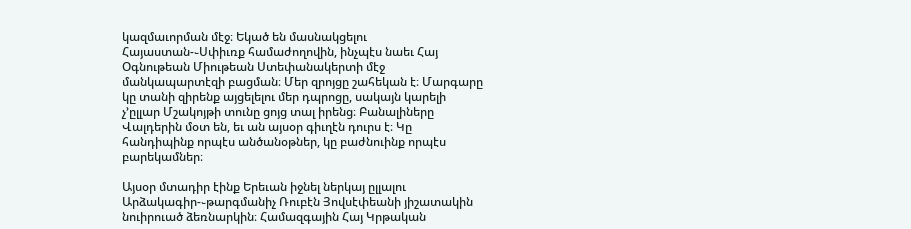կազմաւորման մէջ։ Եկած են մասնակցելու Հայաստան-֊Սփիւռք համաժողովին, ինչպէս նաեւ Հայ Օգնութեան Միութեան Ստեփանակերտի մէջ մանկապարտէզի բացման։ Մեր զրոյցը շահեկան է։ Մարգարը կը տանի զիրենք այցելելու մեր դպրոցը, սակայն կարելի չ’ըլլար Մշակոյթի տունը ցոյց տալ իրենց։ Բանալիները Վալդերին մօտ են, եւ ան այսօր գիւղէն դուրս է։ Կը հանդիպինք որպէս անծանօթներ, կը բաժնուինք որպէս բարեկամներ։

Այսօր մտադիր էինք Երեւան իջնել ներկայ ըլլալու Արձակագիր-֊թարգմանիչ Ռուբէն Յովսէփեանի յիշատակին նուիրուած ձեռնարկին։ Համազգային Հայ Կրթական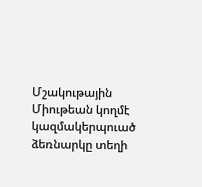Մշակութային Միութեան կողմէ կազմակերպուած ձեռնարկը տեղի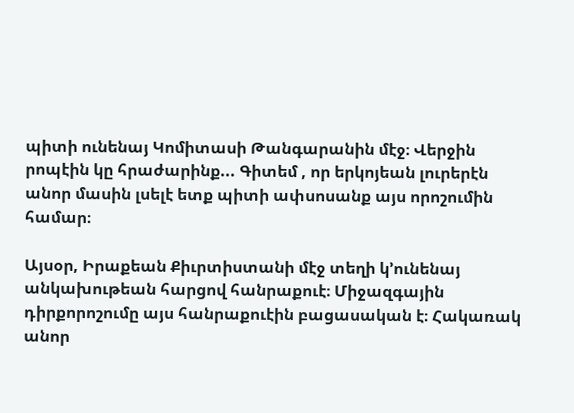պիտի ունենայ Կոմիտասի Թանգարանին մէջ։ Վերջին րոպէին կը հրաժարինք... Գիտեմ , որ երկոյեան լուրերէն անոր մասին լսելէ ետք պիտի ափսոսանք այս որոշումին համար։

Այսօր, Իրաքեան Քիւրտիստանի մէջ տեղի կ’ունենայ անկախութեան հարցով հանրաքուէ։ Միջազգային դիրքորոշումը այս հանրաքուէին բացասական է։ Հակառակ անոր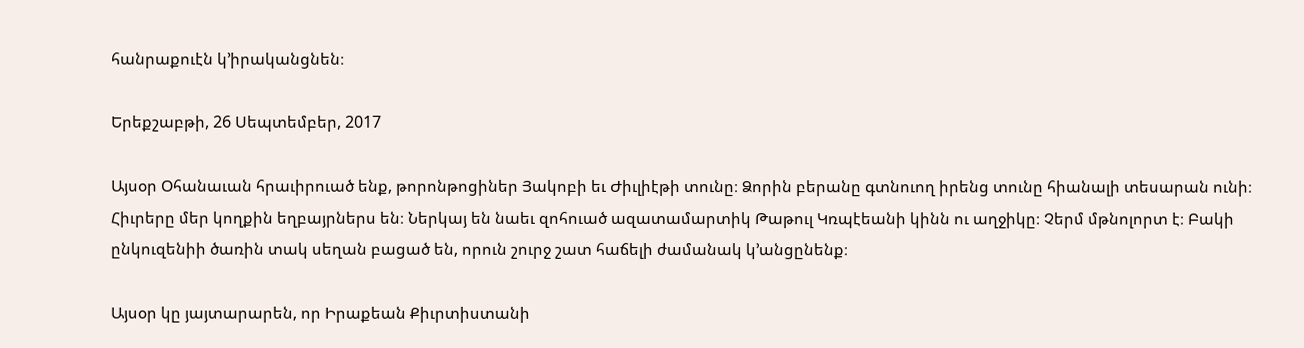հանրաքուէն կ’իրականցնեն։

Երեքշաբթի, 26 Սեպտեմբեր, 2017

Այսօր Օհանաւան հրաւիրուած ենք, թորոնթոցիներ Յակոբի եւ Ժիւլիէթի տունը։ Ձորին բերանը գտնուող իրենց տունը հիանալի տեսարան ունի։ Հիւրերը մեր կողքին եղբայրներս են։ Ներկայ են նաեւ զոհուած ազատամարտիկ Թաթուլ Կռպէեանի կինն ու աղջիկը։ Չերմ մթնոլորտ է։ Բակի ընկուզենիի ծառին տակ սեղան բացած են, որուն շուրջ շատ հաճելի ժամանակ կ’անցընենք։

Այսօր կը յայտարարեն, որ Իրաքեան Քիւրտիստանի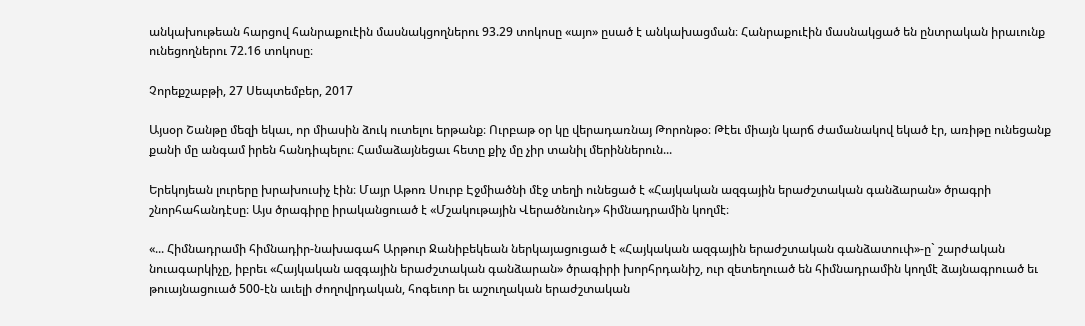անկախութեան հարցով հանրաքուէին մասնակցողներու 93.29 տոկոսը «այո» ըսած է անկախացման։ Հանրաքուէին մասնակցած են ընտրական իրաւունք ունեցողներու 72.16 տոկոսը։

Չորեքշաբթի, 27 Սեպտեմբեր, 2017

Այսօր Շանթը մեզի եկաւ, որ միասին ձուկ ուտելու երթանք։ Ուրբաթ օր կը վերադառնայ Թորոնթօ։ Թէեւ միայն կարճ ժամանակով եկած էր, առիթը ունեցանք քանի մը անգամ իրեն հանդիպելու։ Համաձայնեցաւ հետը քիչ մը չիր տանիլ մերիններուն...

Երեկոյեան լուրերը խրախուսիչ էին։ Մայր Աթոռ Սուրբ Էջմիածնի մէջ տեղի ունեցած է «Հայկական ազգային երաժշտական գանձարան» ծրագրի շնորհահանդէսը։ Այս ծրագիրը իրականցուած է «Մշակութային Վերածնունդ» հիմնադրամին կողմէ։

«... Հիմնադրամի հիմնադիր-նախագահ Արթուր Ջանիբեկեան ներկայացուցած է «Հայկական ազգային երաժշտական գանձատուփ»-ը` շարժական նուագարկիչը, իբրեւ «Հայկական ազգային երաժշտական գանձարան» ծրագիրի խորհրդանիշ, ուր զետեղուած են հիմնադրամին կողմէ ձայնագրուած եւ թուայնացուած 500-էն աւելի ժողովրդական, հոգեւոր եւ աշուղական երաժշտական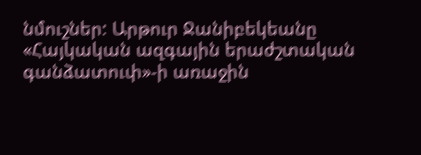նմուշներ: Արթուր Ջանիբեկեանը «Հայկական ազգային երաժշտական գանձատուփ»-ի առաջին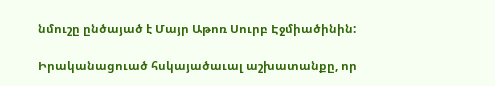նմուշը ընծայած է Մայր Աթոռ Սուրբ Էջմիածինին:

Իրականացուած հսկայածաւալ աշխատանքը, որ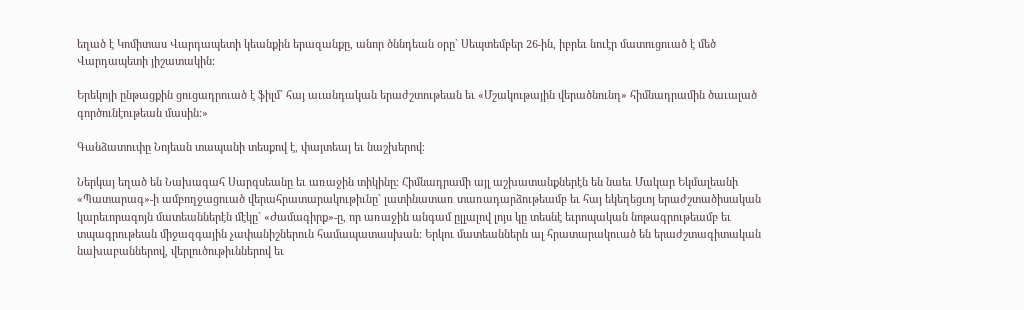եղած է Կոմիտաս Վարդապետի կեանքին երազանքը, անոր ծննդեան օրը` Սեպտեմբեր 26-ին, իբրեւ նուէր մատուցուած է մեծ Վարդապետի յիշատակին:

Երեկոյի ընթացքին ցուցադրուած է ֆիլմ` հայ աւանդական երաժշտութեան եւ «Մշակութային վերածնունդ» հիմնադրամին ծաւալած գործունէութեան մասին:»

Գանձատուփը Նոյեան տապանի տեսքով է, փայտեայ եւ նաշխերով։

Ներկայ եղած են Նախագահ Սարգսեանը եւ առաջին տիկինը։ Հիմնադրամի այլ աշխատանքներէն են նաեւ Մակար Եկմալեանի «Պատարագ»-ի ամբողջացուած վերահրատարակութիւնը` լատինատառ տառադարձութեամբ եւ հայ եկեղեցւոյ երաժշտածիսական կարեւորագոյն մատեաններէն մէկը` «Ժամագիրք»-ը, որ առաջին անգամ ըլլալով լոյս կը տեսնէ եւրոպական նոթագրութեամբ եւ տպագրութեան միջազգային չափանիշներուն համապատասխան: Երկու մատեաններն ալ հրատարակուած են երաժշտագիտական նախաբաններով, վերլուծութիւններով եւ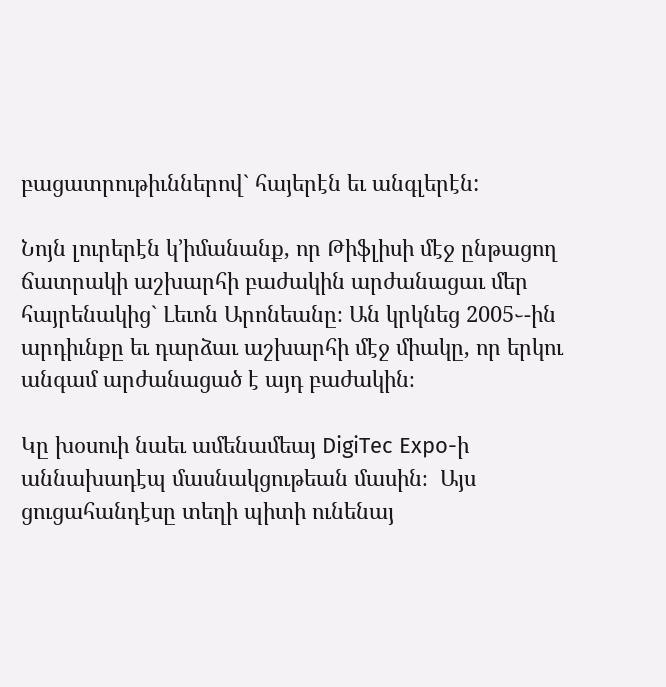բացատրութիւններով` հայերէն եւ անգլերէն:

Նոյն լուրերէն կ’իմանանք, որ Թիֆլիսի մէջ ընթացող  ճատրակի աշխարհի բաժակին արժանացաւ մեր հայրենակից` Լեւոն Արոնեանը։ Ան կրկնեց 2005֊-ին արդիւնքը եւ դարձաւ աշխարհի մէջ միակը, որ երկու անգամ արժանացած է այդ բաժակին։

Կը խօսուի նաեւ ամենամեայ DigiTec Expo-ի աննախադէպ մասնակցութեան մասին։  Այս ցուցահանդէսը տեղի պիտի ունենայ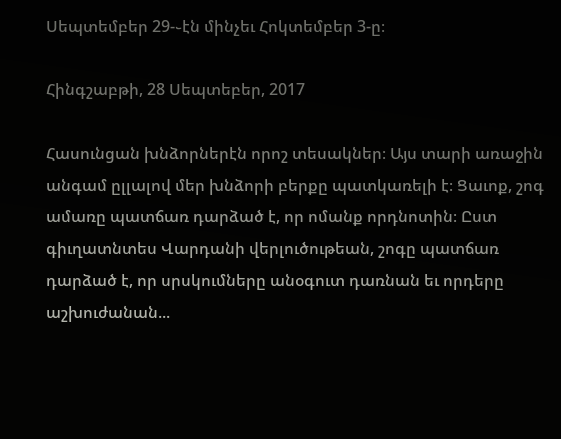Սեպտեմբեր 29-֊էն մինչեւ Հոկտեմբեր 3-ը։

Հինգշաբթի, 28 Սեպտեբեր, 2017

Հասունցան խնձորներէն որոշ տեսակներ։ Այս տարի առաջին անգամ ըլլալով մեր խնձորի բերքը պատկառելի է։ Ցաւոք, շոգ ամառը պատճառ դարձած է, որ ոմանք որդնոտին։ Ըստ գիւղատնտես Վարդանի վերլուծութեան, շոգը պատճառ դարձած է, որ սրսկումները անօգուտ դառնան եւ որդերը աշխուժանան...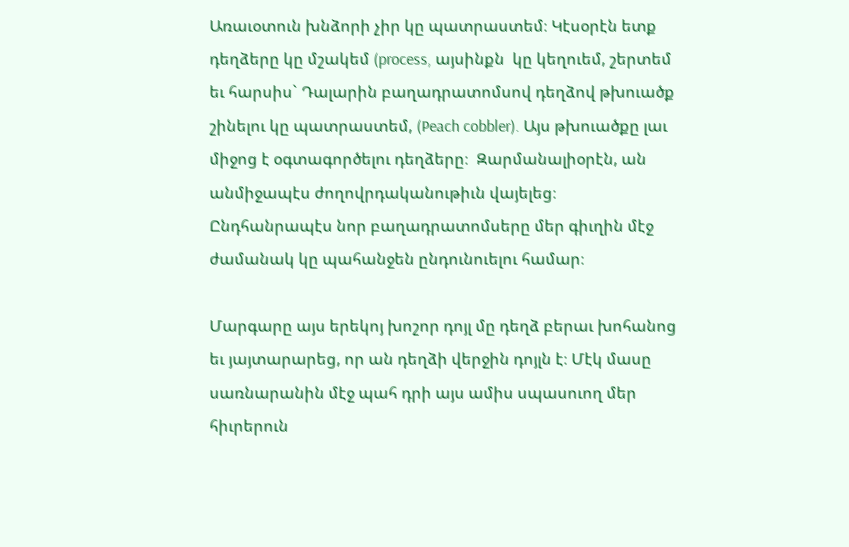Առաւօտուն խնձորի չիր կը պատրաստեմ։ Կէսօրէն ետք դեղձերը կը մշակեմ (process, այսինքն  կը կեղուեմ, շերտեմ եւ հարսիս` Դալարին բաղադրատոմսով դեղձով թխուածք շինելու կը պատրաստեմ, (Peach cobbler). Այս թխուածքը լաւ միջոց է օգտագործելու դեղձերը։  Զարմանալիօրէն, ան անմիջապէս ժողովրդականութիւն վայելեց։ Ընդհանրապէս նոր բաղադրատոմսերը մեր գիւղին մէջ ժամանակ կը պահանջեն ընդունուելու համար։

Մարգարը այս երեկոյ խոշոր դոյլ մը դեղձ բերաւ խոհանոց եւ յայտարարեց, որ ան դեղձի վերջին դոյլն է։ Մէկ մասը սառնարանին մէջ պահ դրի այս ամիս սպասուող մեր հիւրերուն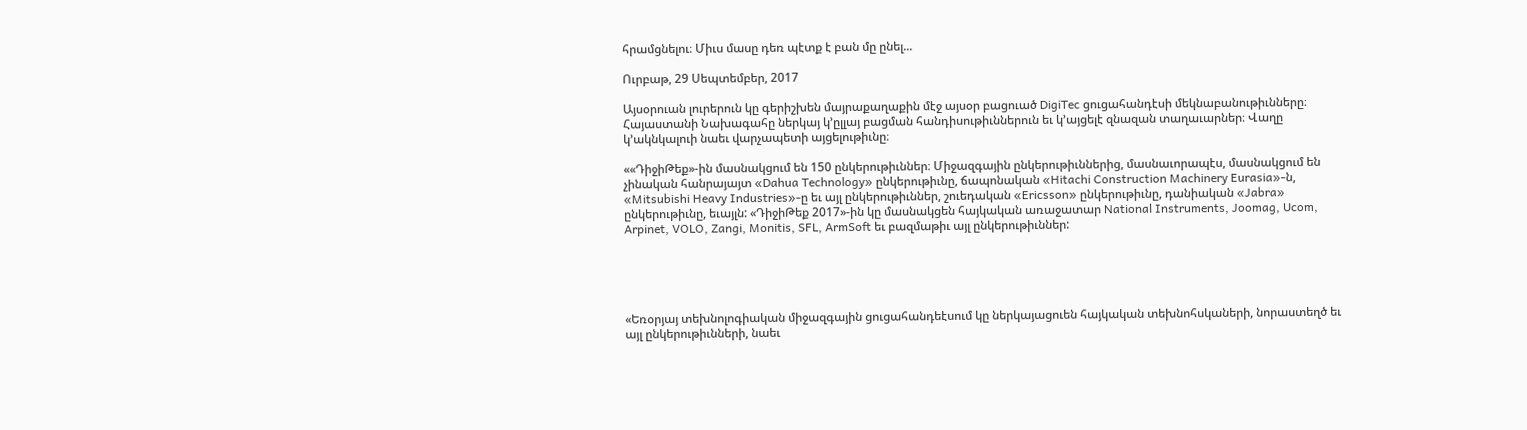հրամցնելու։ Միւս մասը դեռ պէտք է բան մը ընել...

Ուրբաթ, 29 Սեպտեմբեր, 2017

Այսօրուան լուրերուն կը գերիշխեն մայրաքաղաքին մէջ այսօր բացուած DigiTec ցուցահանդէսի մեկնաբանութիւնները։ Հայաստանի Նախագահը ներկայ կ’ըլլայ բացման հանդիսութիւններուն եւ կ’այցելէ զնազան տաղաւարներ։ Վաղը կ’ակնկալուի նաեւ վարչապետի այցելութիւնը։

««ԴիջիԹեք»-ին մասնակցում են 150 ընկերութիւններ։ Միջազգային ընկերութիւններից, մասնաւորապէս, մասնակցում են չինական հանրայայտ «Dahua Technology» ընկերութիւնը, ճապոնական «Hitachi Construction Machinery Eurasia»-ն, «Mitsubishi Heavy Industries»-ը եւ այլ ընկերութիւններ, շուեդական «Ericsson» ընկերութիւնը, դանիական «Jabra» ընկերութիւնը, եւայլն: «ԴիջիԹեք 2017»-ին կը մասնակցեն հայկական առաջատար National Instruments, Joomag, Ucom, Arpinet, VOLO, Zangi, Monitis, SFL, ArmSoft եւ բազմաթիւ այլ ընկերութիւններ:





«Եռօրյայ տեխնոլոգիական միջազգային ցուցահանդեէսում կը ներկայացուեն հայկական տեխնոհսկաների, նորաստեղծ եւ այլ ընկերութիւնների, նաեւ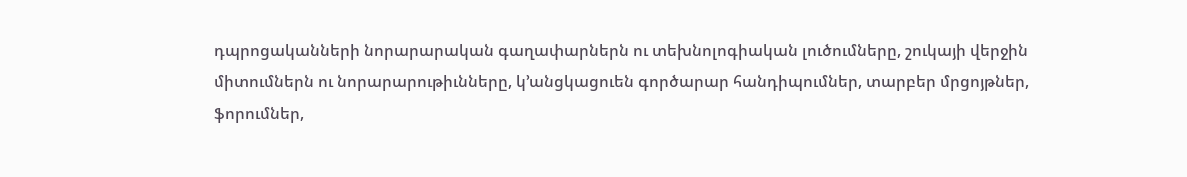դպրոցականների նորարարական գաղափարներն ու տեխնոլոգիական լուծումները, շուկայի վերջին միտումներն ու նորարարութիւնները, կ’անցկացուեն գործարար հանդիպումներ, տարբեր մրցոյթներ, ֆորումներ,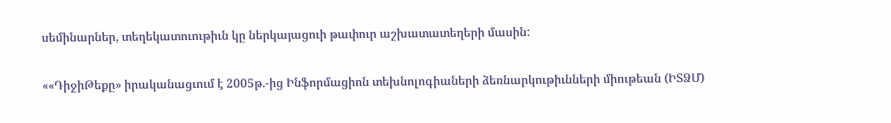սեմինարներ, տեղեկատուութիւն կը ներկայացուի թափուր աշխատատեղերի մասին:

««ԴիջիԹեքը» իրականացւում է 2005թ.-ից Ինֆորմացիոն տեխնոլոգիաների ձեռնարկութիւնների միութեան (ԻՏՁՄ)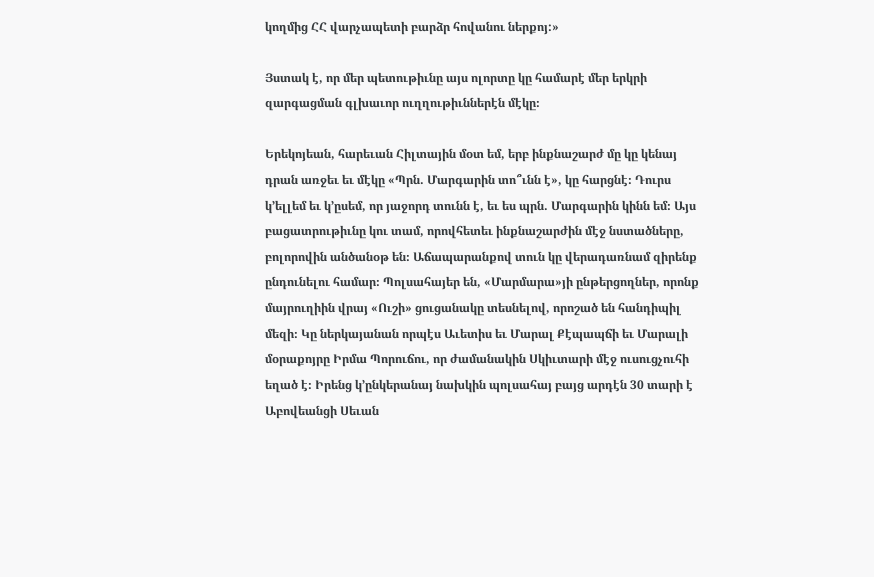կողմից ՀՀ վարչապետի բարձր հովանու ներքոյ:»

Յստակ է, որ մեր պետութիւնը այս ոլորտը կը համարէ մեր երկրի զարգացման գլխաւոր ուղղութիւններէն մէկը։

Երեկոյեան, հարեւան Հիլտային մօտ եմ, երբ ինքնաշարժ մը կը կենայ դրան առջեւ եւ մէկը «Պրն. Մարգարին տո՞ւնն է», կը հարցնէ։ Դուրս կ’ելլեմ եւ կ’ըսեմ, որ յաջորդ տունն է, եւ ես պրն. Մարգարին կինն եմ։ Այս բացատրութիւնը կու տամ, որովհետեւ ինքնաշարժին մէջ նստածները, բոլորովին անծանօթ են։ Աճապարանքով տուն կը վերադառնամ զիրենք ընդունելու համար։ Պոլսահայեր են, «Մարմարա»յի ընթերցողներ, որոնք մայրուղիին վրայ «Ուշի» ցուցանակը տեսնելով, որոշած են հանդիպիլ մեզի։ Կը ներկայանան որպէս Աւետիս եւ Մարալ Քէպապճի եւ Մարալի մօրաքոյրը Իրմա Պորուճու, որ ժամանակին Սկիւտարի մէջ ուսուցչուհի եղած է։ Իրենց կ’ընկերանայ նախկին պոլսահայ բայց արդէն 30 տարի է Աբովեանցի Սեւան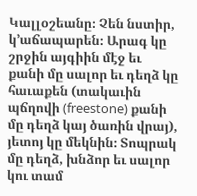Կալլօշեանը։ Չեն նստիր, կ’աճապարեն։ Արագ կը շրջին այգիին մէջ եւ քանի մը սալոր եւ դեղձ կը հաւաքեն (տակաւին պճղովի (freestone) քանի մը դեղձ կայ ծառին վրայ), յետոյ կը մեկնին։ Տոպրակ մը դեղձ, խնձոր եւ սալոր կու տամ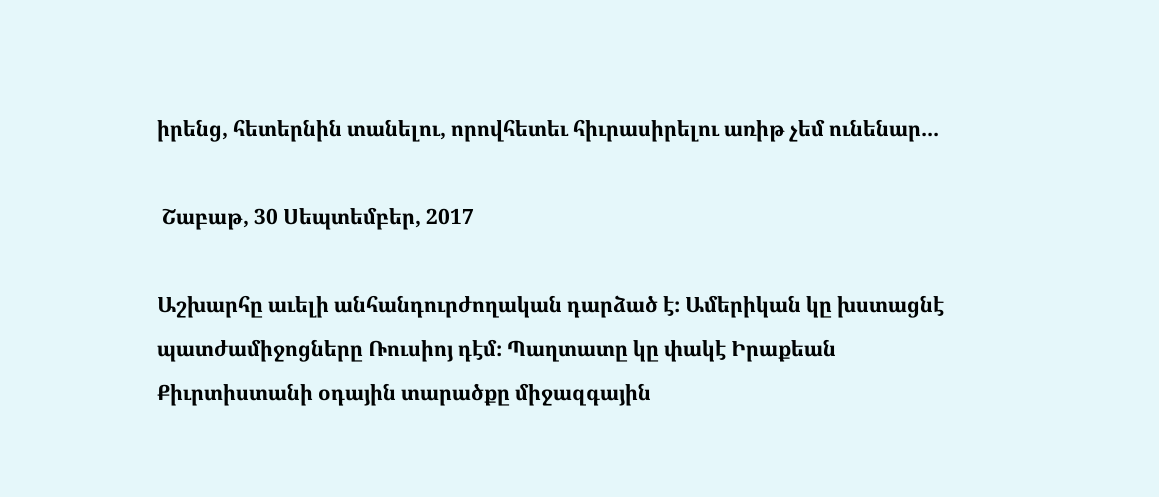իրենց, հետերնին տանելու, որովհետեւ հիւրասիրելու առիթ չեմ ունենար...

 Շաբաթ, 30 Սեպտեմբեր, 2017

Աշխարհը աւելի անհանդուրժողական դարձած է։ Ամերիկան կը խստացնէ պատժամիջոցները Ռուսիոյ դէմ։ Պաղտատը կը փակէ Իրաքեան Քիւրտիստանի օդային տարածքը միջազգային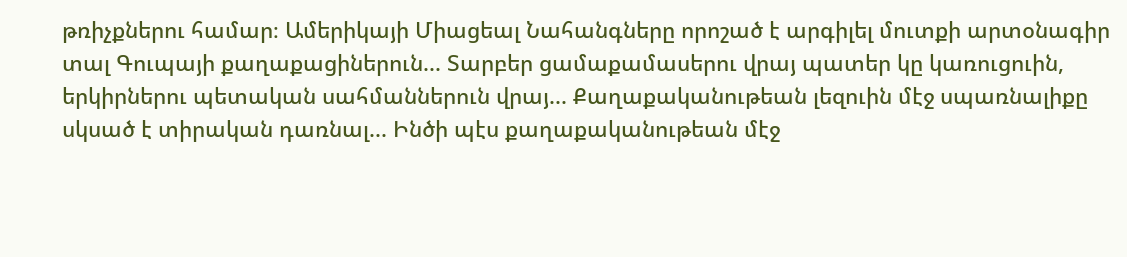թռիչքներու համար։ Ամերիկայի Միացեալ Նահանգները որոշած է արգիլել մուտքի արտօնագիր տալ Գուպայի քաղաքացիներուն... Տարբեր ցամաքամասերու վրայ պատեր կը կառուցուին, երկիրներու պետական սահմաններուն վրայ... Քաղաքականութեան լեզուին մէջ սպառնալիքը սկսած է տիրական դառնալ... Ինծի պէս քաղաքականութեան մէջ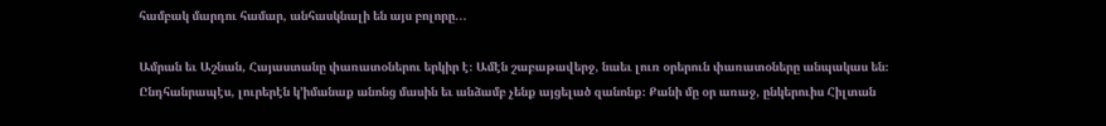համբակ մարդու համար, անհասկնալի են այս բոլորը...

Ամրան եւ Աշնան, Հայաստանը փառատօներու երկիր է։ Ամէն շաբաթավերջ, նաեւ լուռ օրերուն փառատօները անպակաս են։  Ընդհանրապէս, լուրերէն կ’իմանաք անոնց մասին եւ անձամբ չենք այցելած զանոնք։ Քանի մը օր առաջ, ընկերուիս Հիլտան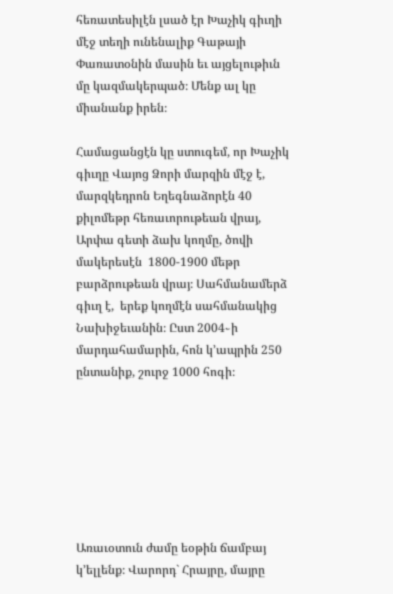հեռատեսիլէն լսած էր Խաչիկ գիւղի մէջ տեղի ունենալիք Գաթայի Փառատօնին մասին եւ այցելութիւն մը կազմակերպած։ Մենք ալ կը միանանք իրեն։

Համացանցէն կը ստուգեմ, որ Խաչիկ գիւղը Վայոց Ձորի մարզին մէջ է, մարզկեդրոն Եղեգնաձորէն 40 քիլոմեթր հեռաւորութեան վրայ, Արփա գետի ձախ կողմը, ծովի մակերեսէն  1800-1900 մեթր բարձրութեան վրայ։ Սահմանամերձ գիւղ է,  երեք կողմէն սահմանակից Նախիջեւանին։ Ըստ 2004֊ի մարդահամարին, հոն կ’ապրին 250 ընտանիք, շուրջ 1000 հոգի։







Առաւօտուն ժամը եօթին ճամբայ կ’ելլենք։ Վարորդ` Հրայրը, մայրը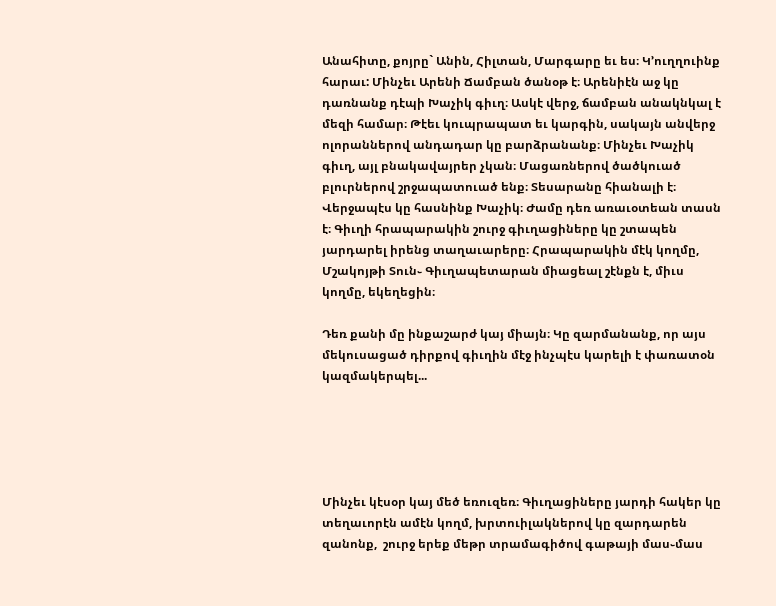Անահիտը, քոյրը` Անին, Հիլտան, Մարգարը եւ ես։ Կ’ուղղուինք հարաւ: Մինչեւ Արենի Ճամբան ծանօթ է։ Արենիէն աջ կը դառնանք դէպի Խաչիկ գիւղ։ Ասկէ վերջ, ճամբան անակնկալ է մեզի համար։ Թէեւ կուպրապատ եւ կարգին, սակայն անվերջ ոլորաններով անդադար կը բարձրանանք։ Մինչեւ Խաչիկ գիւղ, այլ բնակավայրեր չկան։ Մացառներով ծածկուած բլուրներով շրջապատուած ենք։ Տեսարանը հիանալի է։ Վերջապէս կը հասնինք Խաչիկ։ Ժամը դեռ առաւօտեան տասն է։ Գիւղի հրապարակին շուրջ գիւղացիները կը շտապեն յարդարել իրենց տաղաւարերը։ Հրապարակին մէկ կողմը, Մշակոյթի Տուն֊ Գիւղապետարան միացեալ շէնքն է, միւս կողմը, եկեղեցին։

Դեռ քանի մը ինքաշարժ կայ միայն։ Կը զարմանանք, որ այս մեկուսացած դիրքով գիւղին մէջ ինչպէս կարելի է փառատօն կազմակերպել...





Մինչեւ կէսօր կայ մեծ եռուզեռ։ Գիւղացիները յարդի հակեր կը տեղաւորէն ամէն կողմ, խրտուիլակներով կը զարդարեն զանոնք,  շուրջ երեք մեթր տրամագիծով գաթայի մաս֊մաս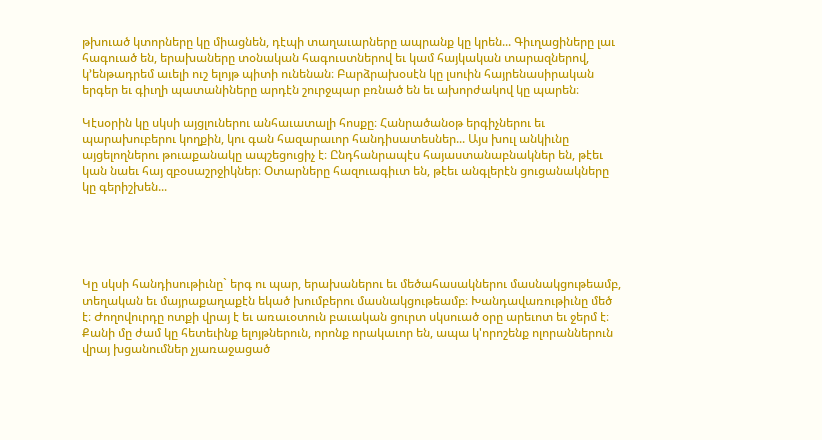թխուած կտորները կը միացնեն, դէպի տաղաւարները ապրանք կը կրեն... Գիւղացիները լաւ հագուած են, երախաները տօնական հագուստներով եւ կամ հայկական տարազներով, կ’ենթադրեմ աւելի ուշ ելոյթ պիտի ունենան։ Բարձրախօսէն կը լսուին հայրենասիրական երգեր եւ գիւղի պատանիները արդէն շուրջպար բռնած են եւ ախորժակով կը պարեն։

Կէսօրին կը սկսի այցլուներու անհաւատալի հոսքը։ Հանրածանօթ երգիչներու եւ պարախուբերու կողքին, կու գան հազարաւոր հանդիսատեսներ... Այս խուլ անկիւնը այցելողներու թուաքանակը ապշեցուցիչ է։ Ընդհանրապէս հայաստանաբնակներ են, թէեւ կան նաեւ հայ զբօսաշրջիկներ։ Օտարները հազուագիւտ են, թէեւ անգլերէն ցուցանակները կը գերիշխեն...





Կը սկսի հանդիսութիւնը` երգ ու պար, երախաներու եւ մեծահասակներու մասնակցութեամբ, տեղական եւ մայրաքաղաքէն եկած խումբերու մասնակցութեամբ։ Խանդավառութիւնը մեծ է։ Ժողովուրդը ոտքի վրայ է եւ առաւօտուն բաւական ցուրտ սկսուած օրը արեւոտ եւ ջերմ է։ Քանի մը ժամ կը հետեւինք ելոյթներուն, որոնք որակաւոր են, ապա կ'որոշենք ոլորաններուն վրայ խցանումներ չյառաջացած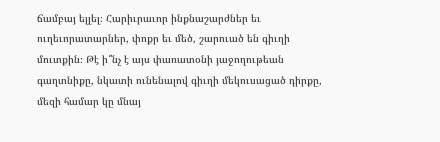ճամբայ ելլել։ Հարիւրաւոր ինքնաշարժներ եւ ուղեւորատարներ, փոքր եւ մեծ, շարուած են գիւղի մուտքին։ Թէ ի՞նչ է այս փառատօնի յաջողութեան գաղտնիքը, նկատի ունենալով գիւղի մեկուսացած դիրքը, մեզի համար կը մնայ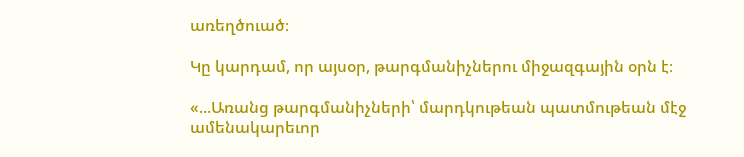առեղծուած։

Կը կարդամ, որ այսօր, թարգմանիչներու միջազգային օրն է։

«...Առանց թարգմանիչների՝ մարդկութեան պատմութեան մէջ ամենակարեւոր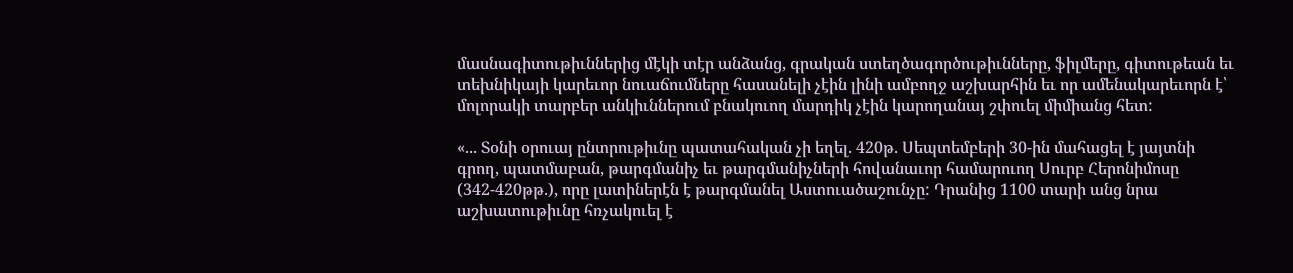մասնագիտութիւններից մէկի տէր անձանց, գրական ստեղծագործութիւնները, ֆիլմերը, գիտութեան եւ տեխնիկայի կարեւոր նուաճումները հասանելի չէին լինի ամբողջ աշխարհին եւ որ ամենակարեւորն է՝ մոլորակի տարբեր անկիւններում բնակուող մարդիկ չէին կարողանայ շփուել միմիանց հետ:

«... Տօնի օրուայ ընտրութիւնը պատահական չի եղել. 420թ. Սեպտեմբերի 30-ին մահացել է յայտնի գրող, պատմաբան, թարգմանիչ եւ թարգմանիչների հովանաւոր համարուող Սուրբ Հերոնիմոսը (342-420թթ.), որը լատիներէն է թարգմանել Աստուածաշունչը: Դրանից 1100 տարի անց նրա աշխատութիւնը հռչակուել է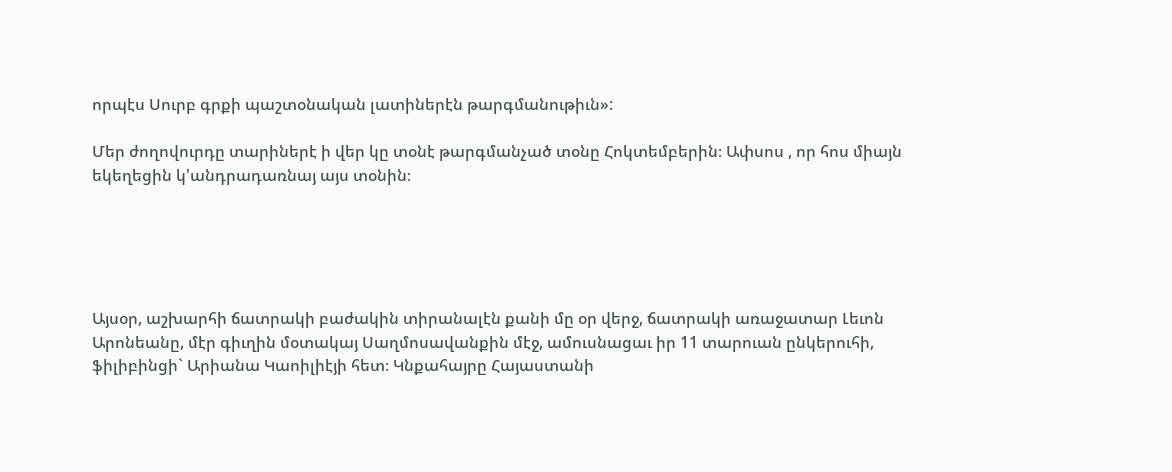որպէս Սուրբ գրքի պաշտօնական լատիներէն թարգմանութիւն»:

Մեր ժողովուրդը տարիներէ ի վեր կը տօնէ թարգմանչած տօնը Հոկտեմբերին։ Ափսոս , որ հոս միայն եկեղեցին կ'անդրադառնայ այս տօնին։





Այսօր, աշխարհի ճատրակի բաժակին տիրանալէն քանի մը օր վերջ, ճատրակի առաջատար Լեւոն Արոնեանը, մէր գիւղին մօտակայ Սաղմոսավանքին մէջ, ամուսնացաւ իր 11 տարուան ընկերուհի, ֆիլիբինցի` Արիանա Կաոիլիէյի հետ։ Կնքահայրը Հայաստանի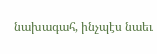նախագահ, ինչպէս նաեւ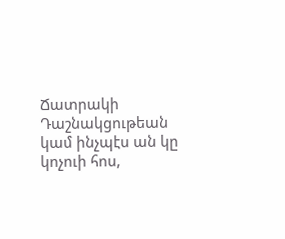Ճատրակի Դաշնակցութեան կամ ինչպէս ան կը կոչուի հոս,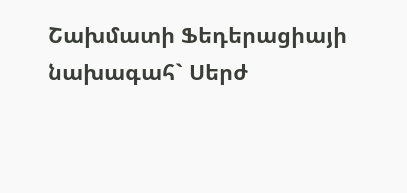Շախմատի Ֆեդերացիայի նախագահ` Սերժ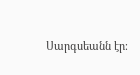Սարգսեանն էր։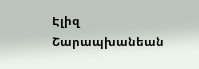Էլիզ Շարապխանեան